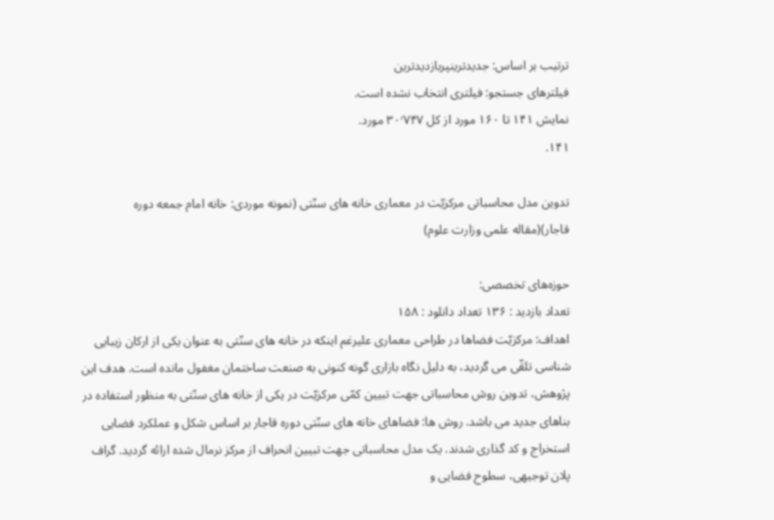ترتیب بر اساس: جدیدترینپربازدیدترین
فیلترهای جستجو: فیلتری انتخاب نشده است.
نمایش ۱۴۱ تا ۱۶۰ مورد از کل ۳۰٬۷۴۷ مورد.
۱۴۱.

تدوین مدل محاسباتی مرکزیّت در معماری خانه های سنّتی (نمونه موردی: خانه امام جمعه دوره قاجار)(مقاله علمی وزارت علوم)

حوزه‌های تخصصی:
تعداد بازدید : ۱۳۶ تعداد دانلود : ۱۵۸
اهداف: مرکزیّت فضاها در طراحی معماری علیرغم اینکه در خانه های سنّتی به عنوان یکی از ارکان زیبایی شناسی تلقّی می گردید، به دلیل نگاه بازاری گونه کنونی به صنعت ساختمان مغفول مانده است. هدف این پژوهش، تدوین روش محاسباتی جهت تبیین کمّی مرکزیّت در یکی از خانه های سنّتی به منظور استفاده در بناهای جدید می باشد. روش ها: فضاهای خانه های سنّتی دوره قاجار بر اساس شکل و عملکرد فضایی استخراج و کد گذاری شدند. یک مدل محاسباتی جهت تبیین انحراف از مرکز نرمال شده ارائه گردید. گراف پلان توجیهی، سطوح فضایی و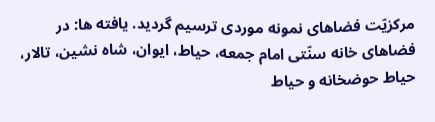مرکزیّت فضاهای نمونه موردی ترسیم گردید. یافته ها: در فضاهای خانه سنّتی امام جمعه، حیاط، ایوان، شاه نشین، تالار، حیاط حوضخانه و حیاط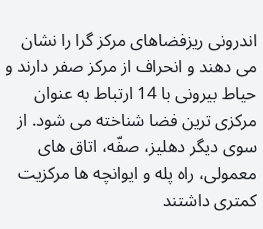اندرونی ریزفضاهای مرکز گرا را نشان می دهند و انحراف از مرکز صفر دارند و حیاط بیرونی با 14 ارتباط به عنوان مرکزی ترین فضا شناخته می شود. از سوی دیگر دهلیز، صفّه، اتاق های معمولی، راه پله و ایوانچه ها مرکزیت کمتری داشتند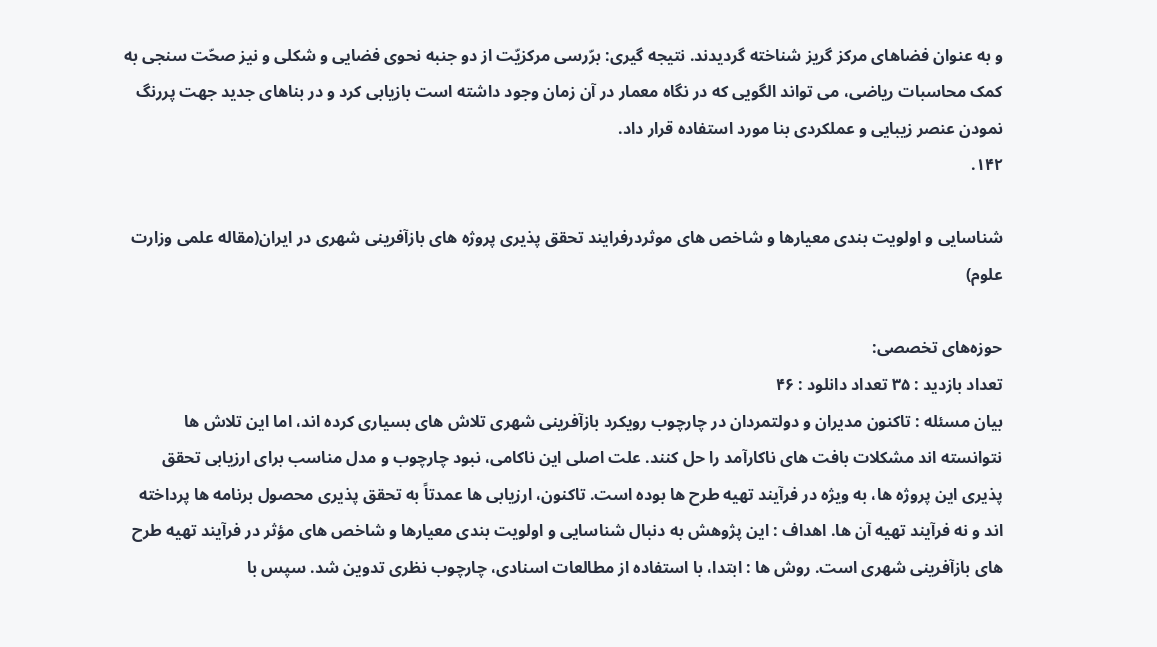و به عنوان فضاهای مرکز گریز شناخته گردیدند. نتیجه گیری: برّرسی مرکزیّت از دو جنبه نحوی فضایی و شکلی و نیز صحّت سنجی به کمک محاسبات ریاضی، می تواند الگویی که در نگاه معمار در آن زمان وجود داشته است بازیابی کرد و در بناهای جدید جهت پررنگ نمودن عنصر زیبایی و عملکردی بنا مورد استفاده قرار داد.
۱۴۲.

شناسایی و اولویت بندی معیارها و شاخص های موثردرفرایند تحقق پذیری پروژه های بازآفرینی شهری در ایران(مقاله علمی وزارت علوم)

حوزه‌های تخصصی:
تعداد بازدید : ۳۵ تعداد دانلود : ۴۶
بیان مسئله : تاکنون مدیران و دولتمردان در چارچوب رویکرد بازآفرینی شهری تلاش های بسیاری کرده اند، اما این تلاش ها نتوانسته اند مشکلات بافت های ناکارآمد را حل کنند. علت اصلی این ناکامی، نبود چارچوب و مدل مناسب برای ارزیابی تحقق پذیری این پروژه ها، به ویژه در فرآیند تهیه طرح ها بوده است. تاکنون، ارزیابی ها عمدتاً به تحقق پذیری محصول برنامه ها پرداخته اند و نه فرآیند تهیه آن ها. اهداف : این پژوهش به دنبال شناسایی و اولویت بندی معیارها و شاخص های مؤثر در فرآیند تهیه طرح های بازآفرینی شهری است. روش ها : ابتدا، با استفاده از مطالعات اسنادی، چارچوب نظری تدوین شد. سپس با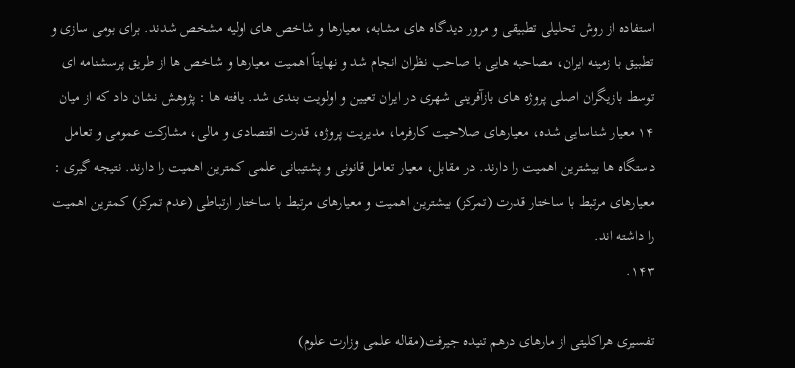استفاده از روش تحلیلی تطبیقی و مرور دیدگاه های مشابه، معیارها و شاخص های اولیه مشخص شدند. برای بومی سازی و تطبیق با زمینه ایران، مصاحبه هایی با صاحب نظران انجام شد و نهایتاً اهمیت معیارها و شاخص ها از طریق پرسشنامه ای توسط بازیگران اصلی پروژه های بازآفرینی شهری در ایران تعیین و اولویت بندی شد. یافته ها : پژوهش نشان داد که از میان ۱۴ معیار شناسایی شده، معیارهای صلاحیت کارفرما، مدیریت پروژه، قدرت اقتصادی و مالی، مشارکت عمومی و تعامل دستگاه ها بیشترین اهمیت را دارند. در مقابل، معیار تعامل قانونی و پشتیبانی علمی کمترین اهمیت را دارند. نتیجه گیری : معیارهای مرتبط با ساختار قدرت (تمرکز) بیشترین اهمیت و معیارهای مرتبط با ساختار ارتباطی (عدم تمرکز) کمترین اهمیت را داشته اند.
۱۴۳.

تفسیری هراکلیتی از مارهای درهم تنیده جیرفت(مقاله علمی وزارت علوم)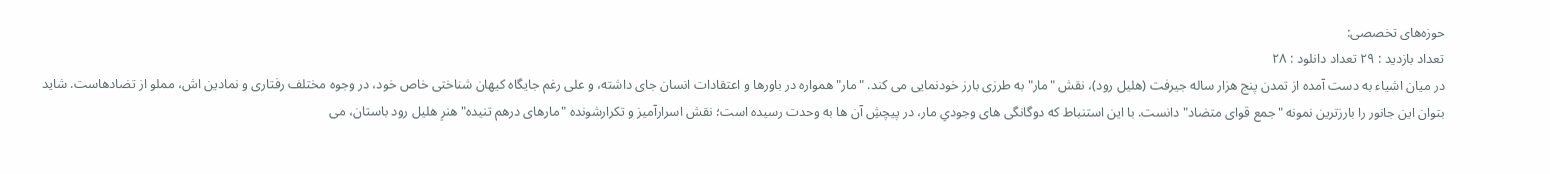حوزه‌های تخصصی:
تعداد بازدید : ۲۹ تعداد دانلود : ۲۸
در میان اشیاء به دست آمده از تمدن پنج هزار ساله جیرفت (هلیل رود)، نقش "مار" به طرزی بارز خودنمایی می کند. "مار" همواره در باورها و اعتقادات انسان جای داشته، و علی رغم جایگاه کیهان شناختی خاص خود، در وجوه مختلف رفتاری و نمادین اش، مملو از تضادهاست. شاید بتوان این جانور را بارزترین نمونه "جمع قوای متضاد" دانست. با این استنباط که دوگانگی های وجودیِ مار، در پیچشِ آن ها به وحدت رسیده است؛ نقش اسرارآمیز و تکرارشونده "مارهای درهم تنیده" هنرِ هلیل رود باستان، می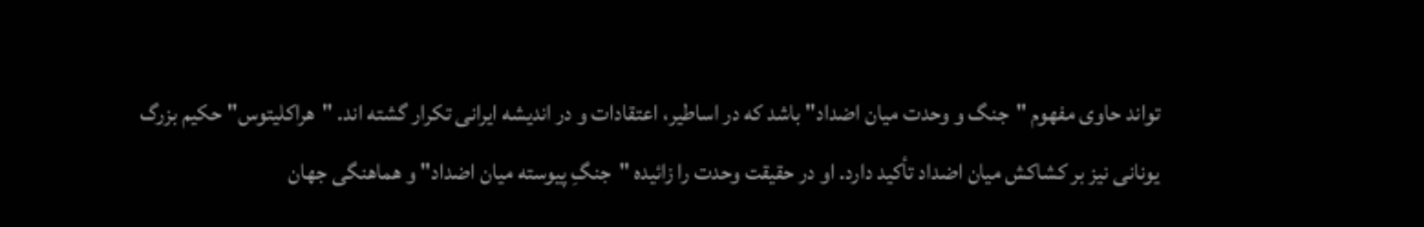تواند حاوی مفهوم "جنگ و وحدت میان اضداد" باشد که در اساطیر، اعتقادات و در اندیشه ایرانی تکرار گشته اند. "هراکلیتوس" حکیم بزرگ یونانی نیز بر کشاکش میان اضداد تأکید دارد. او در حقیقت وحدت را زائیده "جنگِ پیوسته میان اضداد" و هماهنگی جهان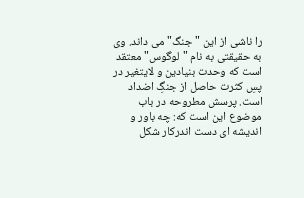را ناشی از این "جنگ" می داند. وی به حقیقتی به نام "لوگوس" معتقد است که وحدت بنیادین و لایتغیر در پسِ کثرت حاصل از جنگِ اضداد است. پرسش مطروحه در باب موضوع این است که: چه باور و اندیشه ای دست اندرکار شکل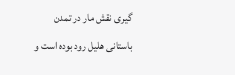گیری نقش مار در تمدن باستانی هلیل رود بوده است و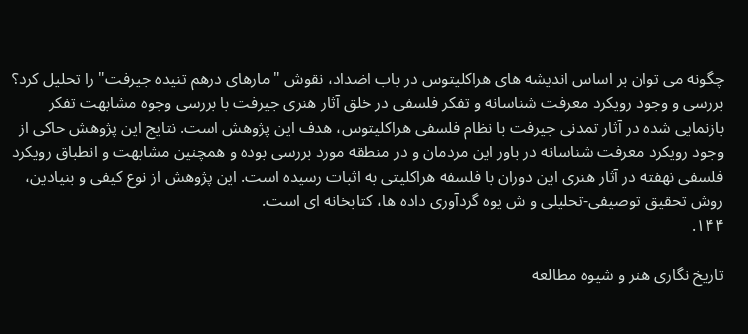چگونه می توان بر اساس اندیشه های هراکلیتوس در باب اضداد، نقوش "مارهای درهم تنیده جیرفت" را تحلیل کرد؟ بررسی و وجود رویکرد معرفت شناسانه و تفکر فلسفی در خلق آثار هنری جیرفت با بررسی وجوه مشابهت تفکر بازنمایی شده در آثار تمدنی جیرفت با نظام فلسفی هراکلیتوس، هدف این پژوهش است. نتایج این پژوهش حاکی از وجود رویکرد معرفت شناسانه در باور این مردمان و در منطقه مورد بررسی بوده و همچنین مشابهت و انطباق رویکرد فلسفی نهفته در آثار هنری این دوران با فلسفه هراکلیتی به اثبات رسیده است. این پژوهش از نوع کیفی و بنیادین، روش تحقیق توصیفی-تحلیلی و ش یوه گردآوری داده ها، کتابخانه ای است.
۱۴۴.

تاریخ نگاری هنر و شیوه مطالعه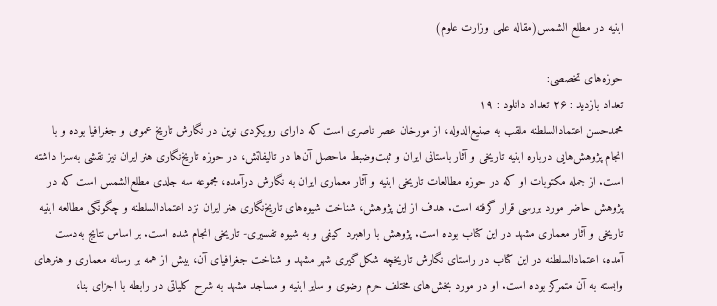ابنیه در مطلع الشمس(مقاله علمی وزارت علوم)

حوزه‌های تخصصی:
تعداد بازدید : ۲۶ تعداد دانلود : ۱۹
محمدحسن اعتمادالسلطنه ملقب به صنیع‌الدوله، از مورخان عصر ناصری است که دارای رویکردی نوین در نگارش تاریخ‌ عمومی و جغرافیا بوده و با انجام پژوهش‌هایی درباره ابنیه تاریخی و آثار باستانی ایران و ثبت‌وضبط ماحصل آن‌ها‌‌ در تالیفاتش، در حوزه تاریخ‌نگاری هنر ایران نیز نقشی به‌سزا داشته است. از جمله مکتوبات او که در حوزه مطالعات تاریخی ابنیه و آثار معماری ایران به نگارش درآمده، مجموعه سه جلدی مطلع‌الشمس است که در پژوهش حاضر مورد بررسی قرار گرفته است. هدف از این پژوهش، شناخت شیوه‌های تاریخ‌نگاری هنر ایران نزد اعتمادالسلطنه و چگونگی مطالعه ابنیه تاریخی و آثار معماری مشهد در این کتاب بوده است. پژوهش با راهبرد کیفی و به شیوه تفسیری- تاریخی انجام شده است. بر اساس نتایج به‌دست آمده، اعتمادالسلطنه در این کتاب در راستای نگارش تاریخچه شکل‌گیری شهر مشهد و شناخت جغرافیای آن، بیش از همه بر رسانه معماری و هنرهای وابسته به آن متمرکز بوده است. او در مورد بخش‌های مختلف حرم رضوی و سایر ابنیه و مساجد مشهد به شرح کلیاتی در رابطه با اجزای بنا،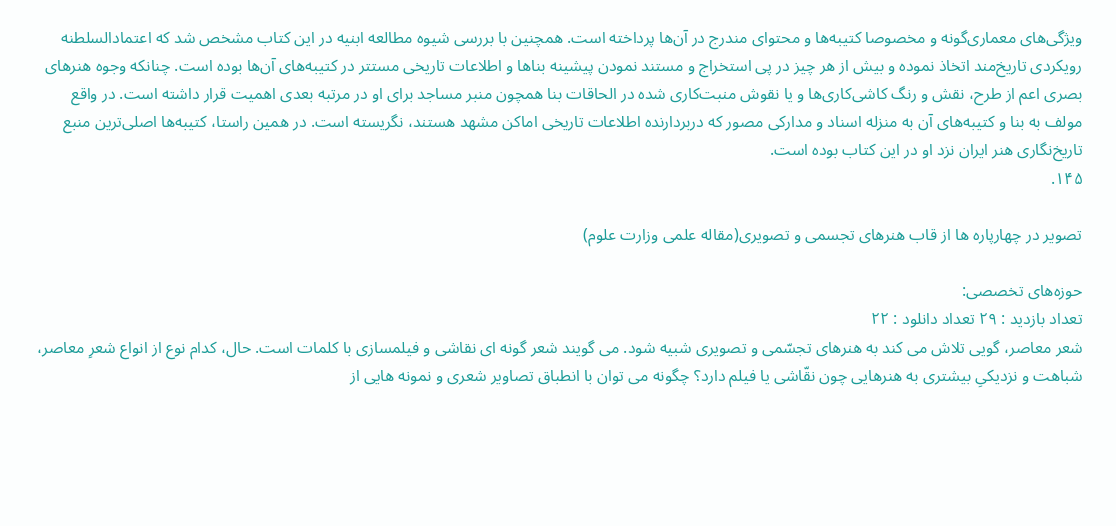ویژگی‌های معماری‌‌گونه و مخصوصا کتیبه‌ها و محتوای مندرج در آن‌ها پرداخته است. همچنین با بررسی شیوه مطالعه ابنیه در این کتاب مشخص شد که اعتمادالسلطنه رویکردی تاریخ‌مند اتخاذ نموده و بیش از هر چیز در پی استخراج و مستند نمودن پیشینه بنا‌ها و اطلاعات تاریخی مستتر در کتیبه‌های آن‌ها بوده است. چنانکه وجوه هنرهای بصری اعم از طرح، نقش و رنگ کاشی‌کاری‌‌ها و یا نقوش منبت‌کاری شده در الحاقات بنا همچون منبر مساجد برای او در مرتبه بعدی اهمیت قرار داشته است. در واقع مولف به بنا و کتیبه‌های آن به منزله اسناد و مدارکی مصور که دربردارنده اطلاعات تاریخی اماکن مشهد هستند، نگریسته است. در همین راستا، کتیبه‌ها اصلی‌ترین منبع‌ تاریخ‌نگاری هنر ایران نزد او در این کتاب بوده است.
۱۴۵.

تصویر در چهارپاره ها از قاب هنرهای تجسمی و تصویری(مقاله علمی وزارت علوم)

حوزه‌های تخصصی:
تعداد بازدید : ۲۹ تعداد دانلود : ۲۲
شعر معاصر، گویی تلاش می کند به هنرهای تجسّمی و تصویری شبیه شود. می گویند شعر گونه ای نقاشی و فیلمسازی با کلمات است. حال، کدام نوع از انواع شعرِ معاصر، شباهت و نزدیکیِ بیشتری به هنرهایی چون نقّاشی یا فیلم دارد؟ چگونه می توان با انطباق تصاویر شعری و نمونه هایی از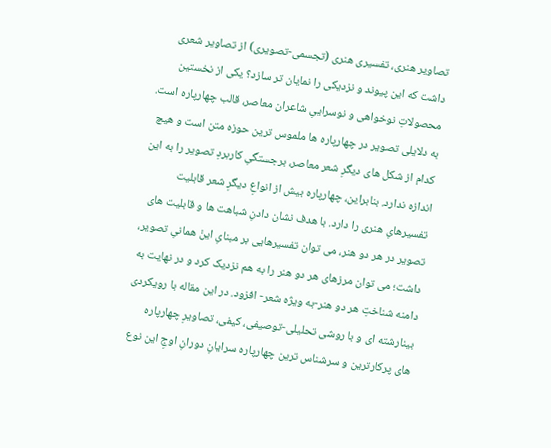تصاویر هنری، تفسیری هنری (تجسمی-تصویری) از تصاویر شعری داشت که این پیوند و نزدیکی را نمایان تر سازد؟ یکی از نخستین محصولاتِ نوخواهی و نوسراییِ شاعران معاصر، قالب چهارپاره است. به دلایلی تصویر در چهارپاره ها ملموس ترین حوزه متن است و هیچ کدام از شکل های دیگرِ شعر معاصر، برجستگیِ کاربردِ تصویر را به این اندازه ندارد. بنابراین، چهارپاره بیش از انواعِ دیگرِ شعر قابلیت تفسیرهایِ هنری را دارد. با هدف نشان دادنِ شباهت ها و قابلیت های تصویر در هر دو هنر، می توان تفسیرهایی بر مبنایِ اینْ همانیِ تصویر، داشت؛ می توان مرزهای هر دو هنر را به هم نزدیک کرد و در نهایت به دامنه شناختِ هر دو هنر-به ویژه شعر- افزود. در این مقاله با رویکردی بینارشته ای و با روشی تحلیلی-توصیفی، کیفی، تصاویرِ چهارپاره های پرکارترین و سرشناس ترین چهارپاره سرایانِ دورانِ اوجِ این نوع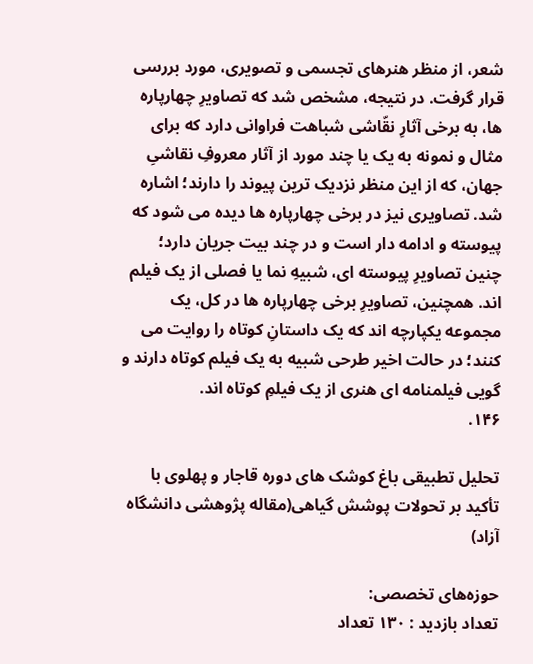شعر، از منظر هنرهای تجسمی و تصویری، مورد بررسی قرار گرفت. در نتیجه، مشخص شد که تصاویرِ چهارپاره ها، به برخی آثارِ نقّاشی شباهت فراوانی دارد که برای مثال و نمونه به یک یا چند مورد از آثار معروفِ نقاشیِ جهان، که از این منظر نزدیک ترین پیوند را دارند؛ اشاره شد. تصاویری نیز در برخی چهارپاره ها دیده می شود که پیوسته و ادامه دار است و در چند بیت جریان دارد؛ چنین تصاویرِ پیوسته ای، شبیهِ نما یا فصلی از یک فیلم اند. همچنین، تصاویرِ برخی چهارپاره ها در کل، یک مجموعه یکپارچه اند که یک داستانِ کوتاه را روایت می کنند؛ در حالت اخیر طرحی شبیه به یک فیلم کوتاه دارند و گویی فیلمنامه ای هنری از یک فیلمِ کوتاه اند.
۱۴۶.

تحلیل تطبیقی باغ کوشک های دوره قاجار و پهلوی با تأکید بر تحولات پوشش گیاهی(مقاله پژوهشی دانشگاه آزاد)

حوزه‌های تخصصی:
تعداد بازدید : ۱۳۰ تعداد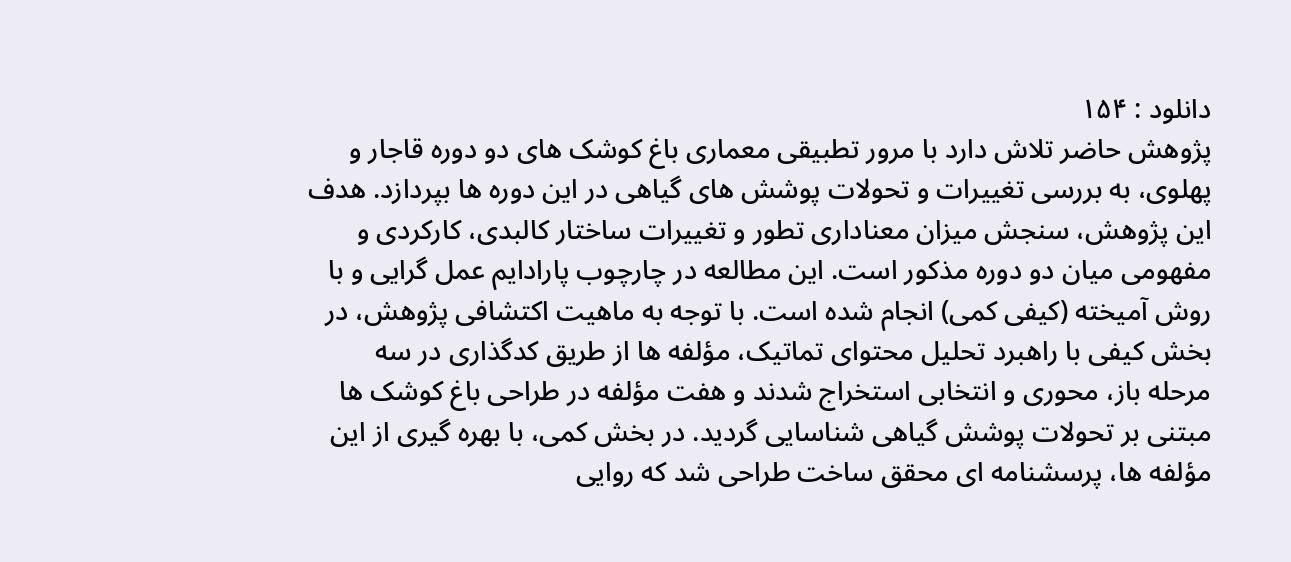دانلود : ۱۵۴
پژوهش حاضر تلاش دارد با مرور تطبیقی معماری باغ کوشک های دو دوره قاجار و پهلوی، به بررسی تغییرات و تحولات پوشش های گیاهی در این دوره ها بپردازد. هدف این پژوهش، سنجش میزان معناداری تطور و تغییرات ساختار کالبدی، کارکردی و مفهومی میان دو دوره مذکور است. این مطالعه در چارچوب پارادایم عمل گرایی و با روش آمیخته (کیفی کمی) انجام شده است. با توجه به ماهیت اکتشافی پژوهش، در بخش کیفی با راهبرد تحلیل محتوای تماتیک، مؤلفه ها از طریق کدگذاری در سه مرحله باز، محوری و انتخابی استخراج شدند و هفت مؤلفه در طراحی باغ کوشک ها مبتنی بر تحولات پوشش گیاهی شناسایی گردید. در بخش کمی، با بهره گیری از این مؤلفه ها، پرسشنامه ای محقق ساخت طراحی شد که روایی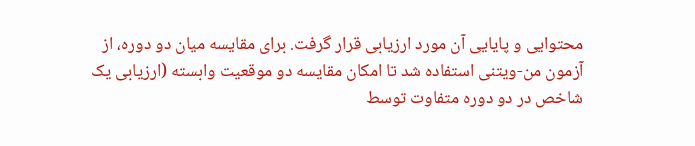محتوایی و پایایی آن مورد ارزیابی قرار گرفت. برای مقایسه میان دو دوره، از آزمون من-ویتنی استفاده شد تا امکان مقایسه دو موقعیت وابسته (ارزیابی یک شاخص در دو دوره متفاوت توسط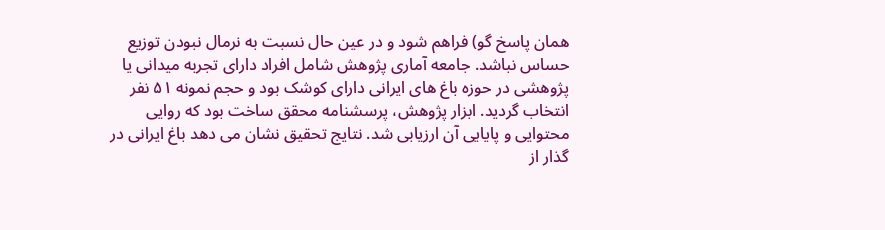همان پاسخ گو) فراهم شود و در عین حال نسبت به نرمال نبودن توزیع حساس نباشد. جامعه آماری پژوهش شامل افراد دارای تجربه میدانی یا پژوهشی در حوزه باغ های ایرانی دارای کوشک بود و حجم نمونه ۵۱ نفر انتخاب گردید. ابزار پژوهش، پرسشنامه محقق ساخت بود که روایی محتوایی و پایایی آن ارزیابی شد. نتایج تحقیق نشان می دهد باغ ایرانی در گذار از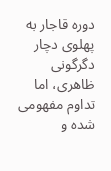دوره قاجار به پهلوی دچار دگرگونی ظاهری، اما تداوم مفهومی شده و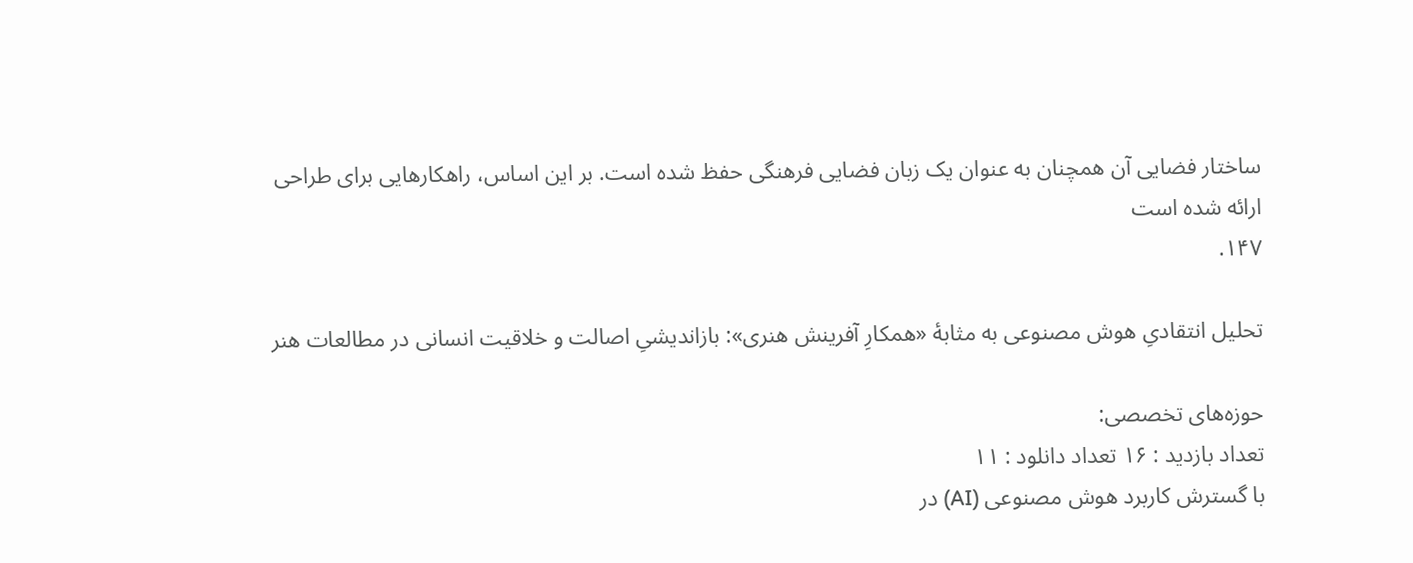ساختار فضایی آن همچنان به عنوان یک زبان فضایی فرهنگی حفظ شده است. بر این اساس، راهکارهایی برای طراحی ارائه شده است
۱۴۷.

تحلیل انتقادیِ هوش مصنوعی به مثابهٔ «همکارِ آفرینش هنری»: بازاندیشیِ اصالت و خلاقیت انسانی در مطالعات هنر

حوزه‌های تخصصی:
تعداد بازدید : ۱۶ تعداد دانلود : ۱۱
با گسترش کاربرد هوش مصنوعی (AI) در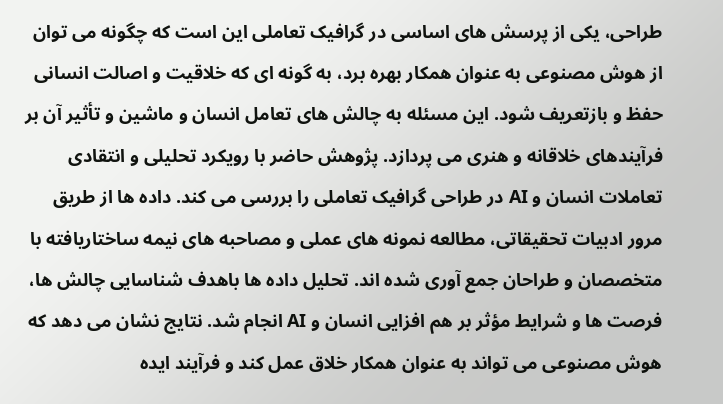طراحی، یکی از پرسش های اساسی در گرافیک تعاملی این است که چگونه می توان از هوش مصنوعی به عنوان همکار بهره برد، به گونه ای که خلاقیت و اصالت انسانی حفظ و بازتعریف شود. این مسئله به چالش های تعامل انسان و ماشین و تأثیر آن بر فرآیندهای خلاقانه و هنری می پردازد. پژوهش حاضر با رویکرد تحلیلی و انتقادی تعاملات انسان و AI در طراحی گرافیک تعاملی را بررسی می کند. داده ها از طریق مرور ادبیات تحقیقاتی، مطالعه نمونه های عملی و مصاحبه های نیمه ساختاریافته با متخصصان و طراحان جمع آوری شده اند. تحلیل داده ها باهدف شناسایی چالش ها، فرصت ها و شرایط مؤثر بر هم افزایی انسان و AI انجام شد. نتایج نشان می دهد که هوش مصنوعی می تواند به عنوان همکار خلاق عمل کند و فرآیند ایده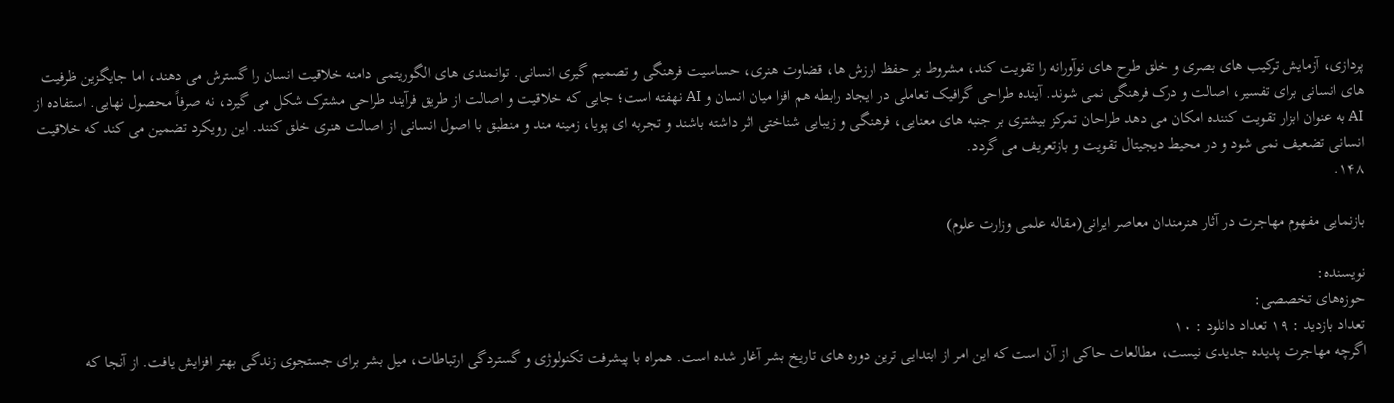پردازی، آزمایش ترکیب های بصری و خلق طرح های نوآورانه را تقویت کند، مشروط بر حفظ ارزش ها، قضاوت هنری، حساسیت فرهنگی و تصمیم گیری انسانی. توانمندی های الگوریتمی دامنه خلاقیت انسان را گسترش می دهند، اما جایگزین ظرفیت های انسانی برای تفسیر، اصالت و درک فرهنگی نمی شوند. آینده طراحی گرافیک تعاملی در ایجاد رابطه هم افزا میان انسان و AI نهفته است؛ جایی که خلاقیت و اصالت از طریق فرآیند طراحی مشترک شکل می گیرد، نه صرفاً محصول نهایی. استفاده از AI به عنوان ابزار تقویت کننده امکان می دهد طراحان تمرکز بیشتری بر جنبه های معنایی، فرهنگی و زیبایی شناختی اثر داشته باشند و تجربه ای پویا، زمینه مند و منطبق با اصول انسانی از اصالت هنری خلق کنند. این رویکرد تضمین می کند که خلاقیت انسانی تضعیف نمی شود و در محیط دیجیتال تقویت و بازتعریف می گردد.
۱۴۸.

بازنمایی مفهوم مهاجرت در آثار هنرمندان معاصر ایرانی(مقاله علمی وزارت علوم)

نویسنده:
حوزه‌های تخصصی:
تعداد بازدید : ۱۹ تعداد دانلود : ۱۰
اگرچه مهاجرت پدیده جدیدی نیست، مطالعات حاکی از آن است که این امر از ابتدایی ترین دوره های تاریخ بشر آغار شده است. همراه با پیشرفت تکنولوژی و گستردگی ارتباطات، میل بشر برای جستجوی زندگی بهتر افزایش یافت. از آنجا که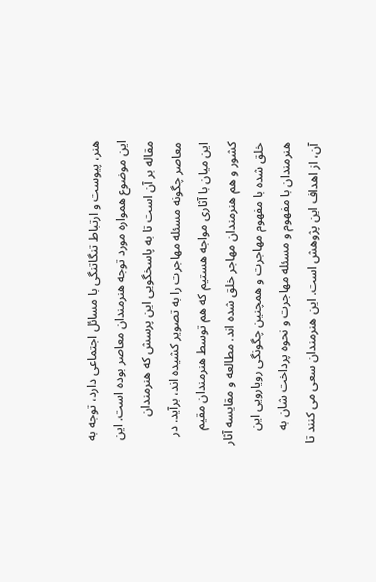هنر، پیوست و ارتباط تنگاتنگی با مسائل اجتماعی دارد، توجه به این موضوع همواره مورد توجه هنرمندان معاصر بوده است. این مقاله بر آن است تا به پاسخگویی این پرسش که هنرمندان معاصر چگونه مسئله مهاجرت را به تصویر کشیده اند، برآید. در این میان با آثاری مواجه هستیم که هم توسط هنرمندان مقیم کشور و هم هنرمندان مهاجر خلق شده اند. مطالعه و مقایسه آثار خلق شده با مفهوم مهاجرت و همچنین چگونگی رویارویی این هنرمندان با مفهوم و مسئله مهاجرت و نحوه پرداخت شان به آن، از اهداف این پژوهش است. این هنرمندان سعی می کنند تا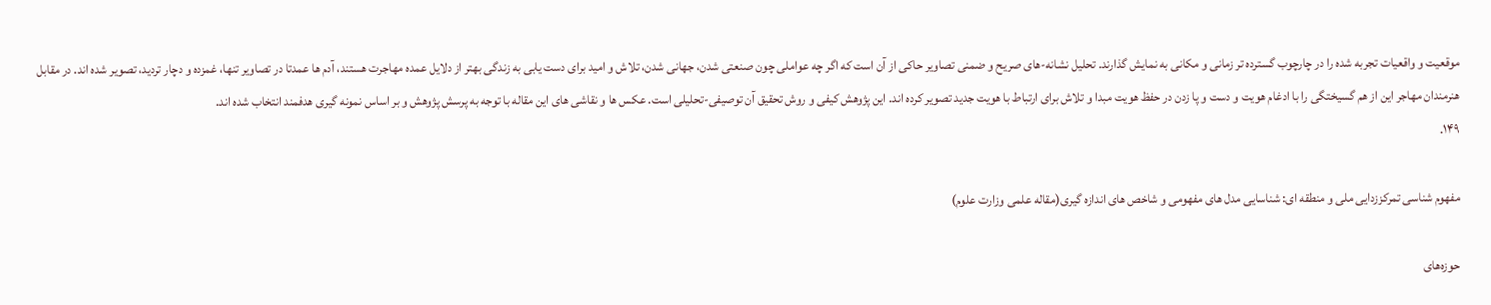موقعیت و واقعیات تجربه شده را در چارچوب گسترده تر زمانی و مکانی به نمایش گذارند. تحلیل نشانه-های صریح و ضمنی تصاویر حاکی از آن است که اگر چه عواملی چون صنعتی شدن، جهانی شدن، تلاش و امید برای دست یابی به زندگی بهتر از دلایل عمده مهاجرت هستند، آدم ها عمدتا در تصاویر تنها، غمزده و دچار تردید، تصویر شده اند. در مقابل هنرمندان مهاجر این از هم گسیختگی را با ادغام هویت و دست و پا زدن در حفظ هویت مبدا و تلاش برای ارتباط با هویت جدید تصویر کرده اند. این پژوهش کیفی و روش تحقیق آن توصیفی-تحلیلی است. عکس ها و نقاشی های این مقاله با توجه به پرسش پژوهش و بر اساس نمونه گیری هدفمند انتخاب شده اند.
۱۴۹.

مفهوم شناسی تمرکززدایی ملی و منطقه ای: شناسایی مدل های مفهومی و شاخص های اندازه گیری(مقاله علمی وزارت علوم)

حوزه‌های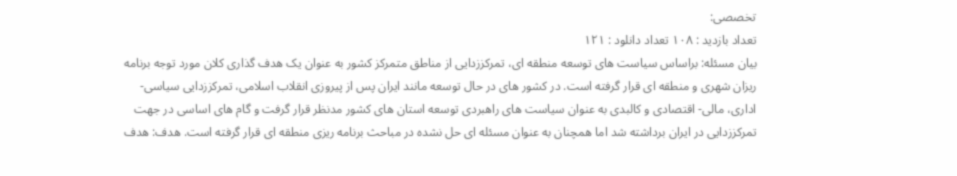تخصصی:
تعداد بازدید : ۱۰۸ تعداد دانلود : ۱۲۱
بیان مسئله: براساس سیاست های توسعه منطقه ای، تمرکززدایی از مناطق متمرکز کشور به عنوان یک هدف گذاری کلان مورد توجه برنامه ریزان شهری و منطقه ای قرار گرفته است. در کشور های در حال توسعه مانند ایران پس از پیروزی انقلاب اسلامی، تمرکززدایی سیاسی- اداری، مالی- اقتصادی و کالبدی به عنوان سیاست های راهبردی توسعه استان های کشور مدنظر قرار گرفت و گام های اساسی در جهت تمرکززدایی در ایران برداشته شد اما همچنان به عنوان مسئله ای حل نشده در مباحث برنامه ریزی منطقه ای قرار گرفته است. هدف: هدف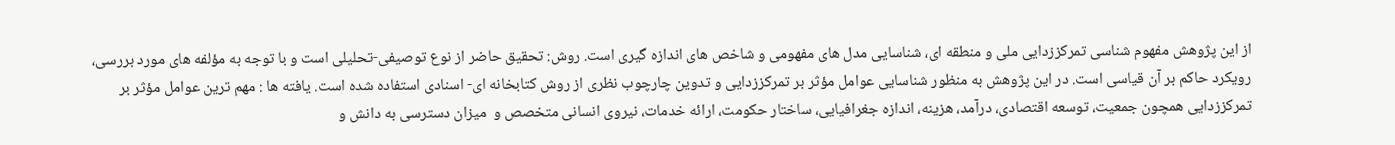از این پژوهش مفهوم شناسی تمرکززدایی ملی و منطقه ای، شناسایی مدل های مفهومی و شاخص های اندازه گیری است. روش: تحقیق حاضر از نوع توصیفی-تحلیلی است و با توجه به مؤلفه های مورد بررسی، رویکرد حاکم بر آن قیاسی است. در این پژوهش به منظور شناسایی عوامل مؤثر بر تمرکززدایی و تدوین چارچوب نظری از روش کتابخانه ای- اسنادی استفاده شده است. یافته ها : مهم ترین عوامل مؤثر بر تمرکززدایی همچون جمعیت، توسعه اقتصادی، درآمد، هزینه، اندازه جغرافیایی، ساختار حکومت، ارائه خدمات، نیروی انسانی متخصص و  میزان دسترسی به دانش و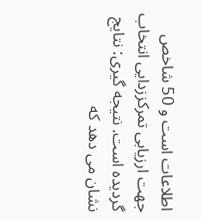اطلاعات است و 50 شاخص جهت ارزیابی تمرکززدایی انتخاب گردیده است. نتیجه گیری: نتایج نشان می دهد که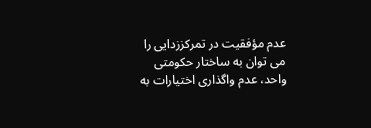عدم مؤفقیت در تمرکززدایی را می توان به ساختار حکومتی واحد، عدم واگذاری اختیارات به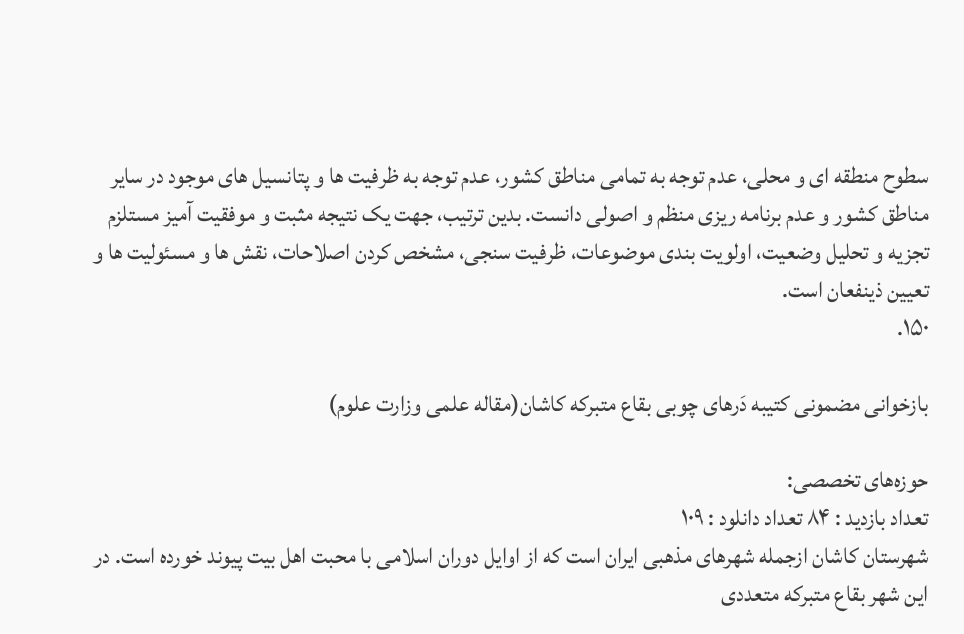سطوح منطقه ای و محلی، عدم توجه به تمامی مناطق کشور، عدم توجه به ظرفیت ها و پتانسیل های موجود در سایر مناطق کشور و عدم برنامه ریزی منظم و اصولی دانست. بدین ترتیب، جهت یک نتیجه مثبت و موفقیت آمیز مستلزم تجزیه و تحلیل وضعیت، اولویت بندی موضوعات، ظرفیت سنجی، مشخص کردن اصلاحات، نقش ها و مسئولیت ها و تعیین ذینفعان است.
۱۵۰.

بازخوانی مضمونی کتیبه دَرهای چوبی بقاع متبرکه کاشان(مقاله علمی وزارت علوم)

حوزه‌های تخصصی:
تعداد بازدید : ۸۴ تعداد دانلود : ۱۰۹
شهرستان کاشان ازجمله شهرهای مذهبی ایران است که از اوایل دوران اسلامی با محبت اهل بیت پیوند خورده است. در این شهر بقاع متبرکه متعددی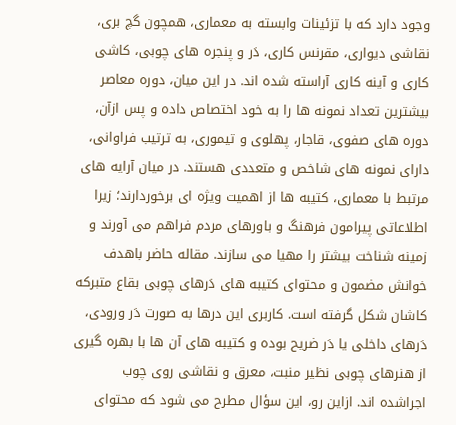وجود دارد که با تزئینات وابسته به معماری، همچون گچ بری، نقاشی دیواری، مقرنس کاری، دَر و پنجره های چوبی، کاشی کاری و آینه کاری آراسته شده اند. در این میان، دوره معاصر بیشترین تعداد نمونه ها را به خود اختصاص داده و پس ازآن، دوره های صفوی، قاجار، پهلوی و تیموری، به ترتیب فراوانی، دارای نمونه های شاخص و متعددی هستند. در میان آرایه های مرتبط با معماری، کتیبه ها از اهمیت ویژه ای برخوردارند؛ زیرا اطلاعاتی پیرامون فرهنگ و باورهای مردم فراهم می آورند و زمینه شناخت بیشتر را مهیا می سازند. مقاله حاضر باهدف خوانش مضمون و محتوای کتیبه های دَرهای چوبی بقاع متبرکه کاشان شکل گرفته است. کاربری این درها به صورت دَر ورودی، دَرهای داخلی یا دَر ضریح بوده و کتیبه های آن ها با بهره گیری از هنرهای چوبی نظیر منبت، معرق و نقاشی روی چوب اجراشده اند. ازاین رو، این سؤال مطرح می شود که محتوای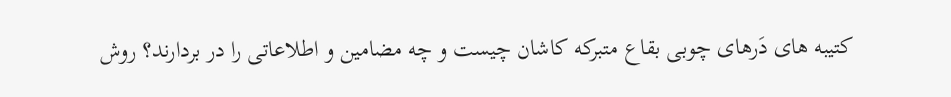کتیبه های دَرهای چوبی بقاع متبرکه کاشان چیست و چه مضامین و اطلاعاتی را در بردارند؟ روش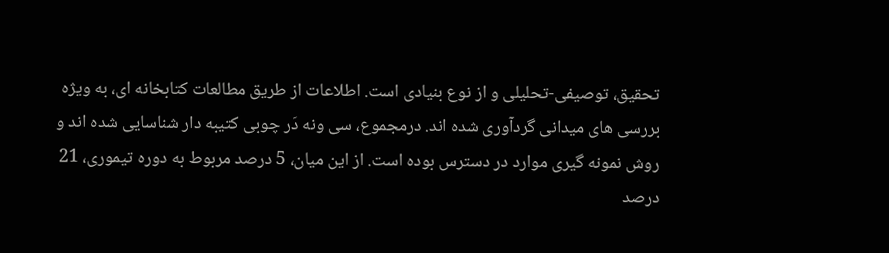تحقیق، توصیفی-تحلیلی و از نوع بنیادی است. اطلاعات از طریق مطالعات کتابخانه ای، به ویژه بررسی های میدانی گردآوری شده اند. درمجموع، سی ونه دَر چوبی کتیبه دار شناسایی شده اند و روش نمونه گیری موارد در دسترس بوده است. از این میان، 5 درصد مربوط به دوره تیموری، 21 درصد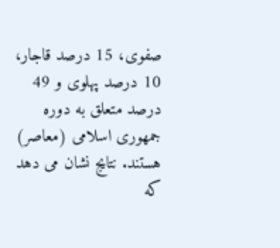صفوی، 15 درصد قاجار، 10 درصد پهلوی و 49 درصد متعلق به دوره جمهوری اسلامی (معاصر) هستند. نتایج نشان می دهد که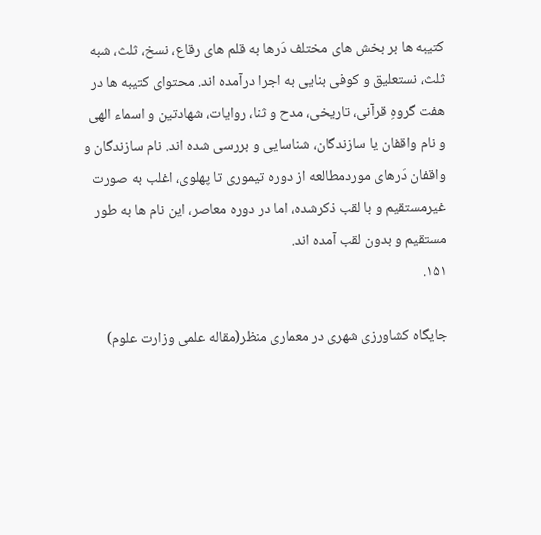کتیبه ها بر بخش های مختلف دَرها به قلم های رقاع، نسخ، ثلث، شبه ثلث، نستعلیق و کوفی بنایی به اجرا درآمده اند. محتوای کتیبه ها در هفت گروهِ قرآنی، تاریخی، مدح و ثنا، روایات، شهادتین و اسماء الهی و نام واقفان یا سازندگان، شناسایی و بررسی شده اند. نام سازندگان و واقفان دَرهای موردمطالعه از دوره تیموری تا پهلوی، اغلب به صورت غیرمستقیم و با لقب ذکرشده، اما در دوره معاصر، این نام ها به طور مستقیم و بدون لقب آمده اند.
۱۵۱.

جایگاه کشاورزی شهری در معماری منظر(مقاله علمی وزارت علوم)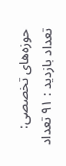حوزه‌های تخصصی:
تعداد بازدید : ۹۱ تعداد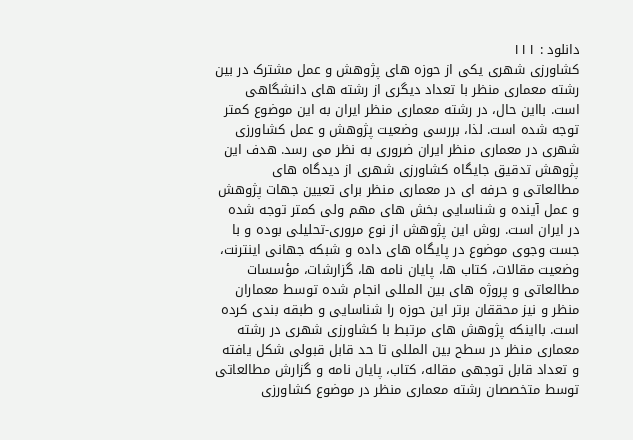دانلود : ۱۱۱
کشاورزی شهری یکی از حوزه های پژوهش و عمل مشترک در بین رشته معماری منظر با تعداد دیگری از رشته های دانشگاهی است. بااین حال، در رشته معماری منظر ایران به این موضوع کمتر توجه شده است. لذا، بررسی وضعیت پژوهش و عمل کشاورزی شهری در معماری منظر ایران ضروری به نظر می رسد. هدف این پژوهش تدقیق جایگاه کشاورزی شهری از دیدگاه های مطالعاتی و حرفه ای در معماری منظر برای تعیین جهات پژوهش و عمل آینده و شناسایی بخش های مهم ولی کمتر توجه شده در ایران است. روش این پژوهش از نوع مروری-تحلیلی بوده و با جست وجوی موضوع در پایگاه های داده و شبکه جهانی اینترنت، وضعیت مقالات، کتاب ها، پایان نامه ها، گزارشات، مؤسسات مطالعاتی و پروژه های بین المللی انجام شده توسط معماران منظر و نیز محققان برتر این حوزه را شناسایی و طبقه بندی کرده است. بااینکه پژوهش های مرتبط با کشاورزی شهری در رشته معماری منظر در سطح بین المللی تا حد قابل قبولی شکل یافته و تعداد قابل توجهی مقاله، کتاب، پایان نامه و گزارش مطالعاتی توسط متخصصان رشته معماری منظر در موضوع کشاورزی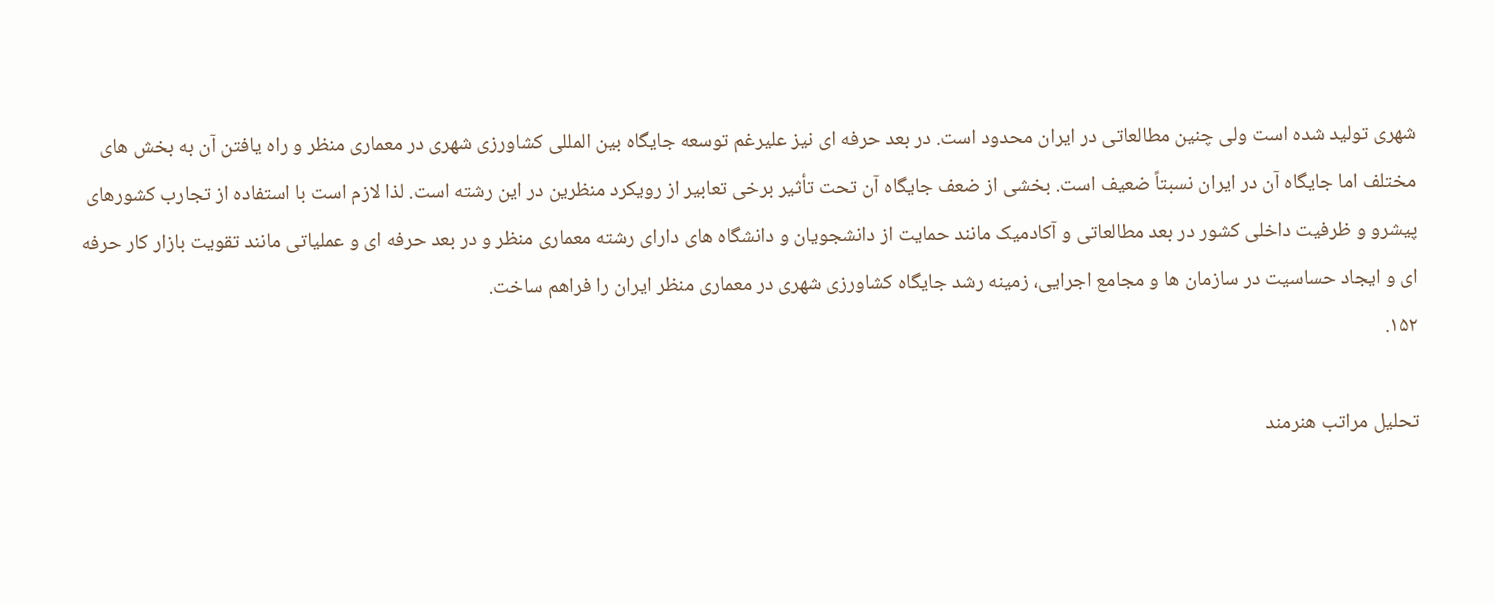شهری تولید شده است ولی چنین مطالعاتی در ایران محدود است. در بعد حرفه ای نیز علیرغم توسعه جایگاه بین المللی کشاورزی شهری در معماری منظر و راه یافتن آن به بخش های مختلف اما جایگاه آن در ایران نسبتاً ضعیف است. بخشی از ضعف جایگاه آن تحت تأثیر برخی تعابیر از رویکرد منظرین در این رشته است. لذا لازم است با استفاده از تجارب کشورهای پیشرو و ظرفیت داخلی کشور در بعد مطالعاتی و آکادمیک مانند حمایت از دانشجویان و دانشگاه های دارای رشته معماری منظر و در بعد حرفه ای و عملیاتی مانند تقویت بازار کار حرفه ای و ایجاد حساسیت در سازمان ها و مجامع اجرایی، زمینه رشد جایگاه کشاورزی شهری در معماری منظر ایران را فراهم ساخت.
۱۵۲.

تحلیل مراتب هنرمند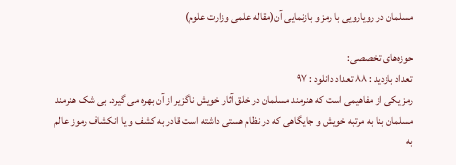مسلمان در رویارویی با رمز و بازنمایی آن(مقاله علمی وزارت علوم)

حوزه‌های تخصصی:
تعداد بازدید : ۸۸ تعداد دانلود : ۹۷
رمز یکی از مفاهیمی است که هنرمند مسلمان در خلق آثار خویش ناگزیر از آن بهره می گیرد. بی شک هنرمند مسلمان بنا به مرتبه خویش و جایگاهی که در نظام هستی داشته است قادر به کشف و یا انکشاف رموز عالم به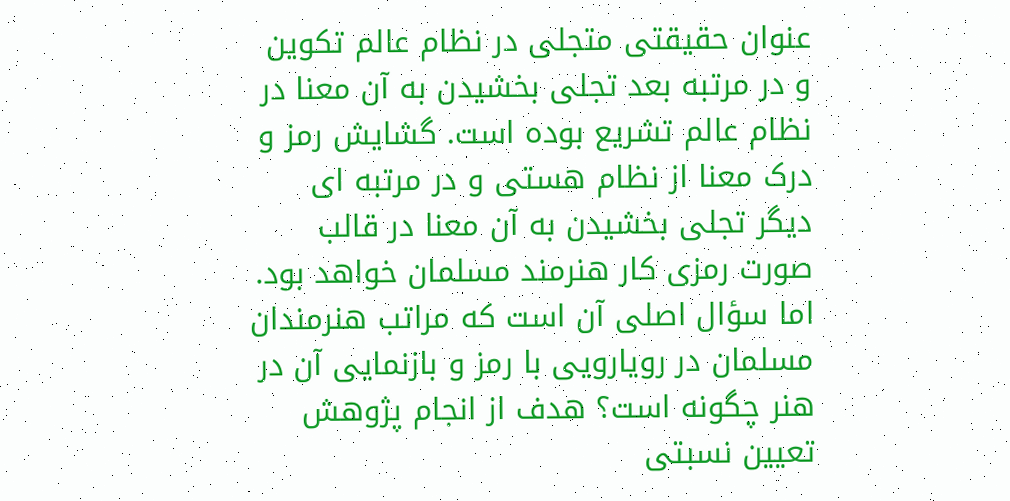عنوان حقیقتی متجلی در نظام عالم تکوین و در مرتبه بعد تجلی بخشیدن به آن معنا در نظام عالم تشریع بوده است. گشایش رمز و درک معنا از نظام هستی و در مرتبه ای دیگر تجلی بخشیدن به آن معنا در قالب صورت رمزی کار هنرمند مسلمان خواهد بود. اما سؤال اصلی آن است که مراتب هنرمندان مسلمان در رویارویی با رمز و بازنمایی آن در هنر چگونه است؟ هدف از انجام پژوهش تعیین نسبتی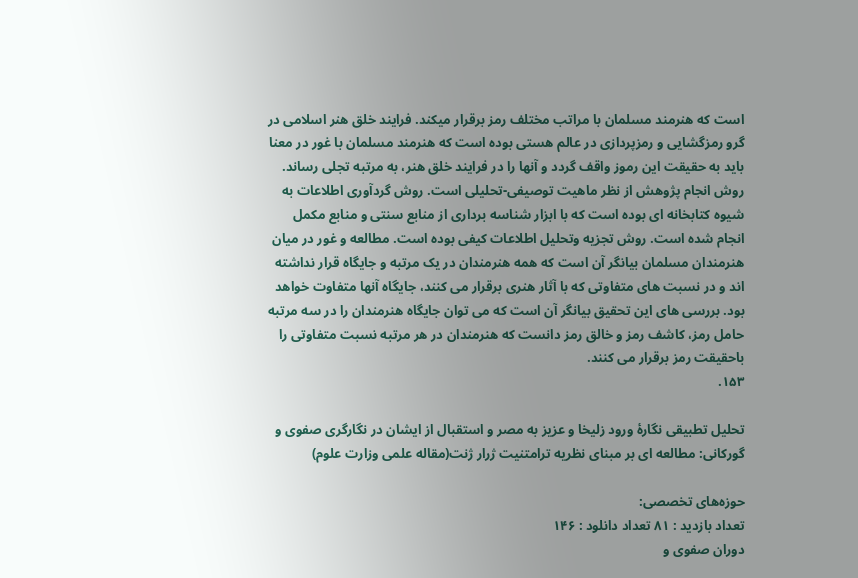است که هنرمند مسلمان با مراتب مختلف رمز برقرار میکند. فرایند خلق هنر اسلامی در گرو رمزگشایی و رمزپردازی در عالم هستی بوده است که هنرمند مسلمان با غور در معنا باید به حقیقت این رموز واقف گردد و آنها را در فرایند خلق هنر، به مرتبه تجلی رساند. روش انجام پژوهش از نظر ماهیت توصیفی-تحلیلی است. روش گردآوری اطلاعات به شیوه کتابخانه ای بوده است که با ابزار شناسه برداری از منابع سنتی و منابع مکمل انجام شده است. روش تجزیه وتحلیل اطلاعات کیفی بوده است. مطالعه و غور در میان هنرمندان مسلمان بیانگر آن است که همه هنرمندان در یک مرتبه و جایگاه قرار نداشته اند و در نسبت های متفاوتی که با آثار هنری برقرار می کنند، جایگاه آنها متفاوت خواهد بود. بررسی های این تحقیق بیانگر آن است که می توان جایگاه هنرمندان را در سه مرتبه حامل رمز، کاشف رمز و خالق رمز دانست که هنرمندان در هر مرتبه نسبت متفاوتی را باحقیقت رمز برقرار می کنند.
۱۵۳.

تحلیل تطبیقی نگارۀ ورود زلیخا و عزیز به مصر و استقبال از ایشان در نگارگری صفوی و گورکانی: مطالعه ای بر مبنای نظریه ترامتنیت ژرار ژنت(مقاله علمی وزارت علوم)

حوزه‌های تخصصی:
تعداد بازدید : ۸۱ تعداد دانلود : ۱۴۶
دوران صفوی و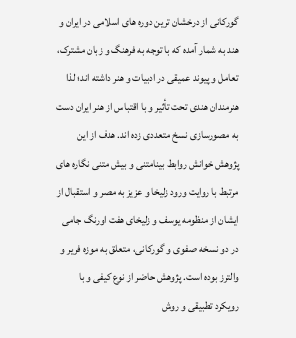گورکانی از درخشان ترین دوره های اسلامی در ایران و هند به شمار آمده که با توجه به فرهنگ و زبان مشترک، تعامل و پیوند عمیقی در ادبیات و هنر داشته اند؛ لذا هنرمندان هندی تحت تأثیر و با اقتباس از هنر ایران دست به مصورسازی نسخ متعددی زده اند. هدف از این پژوهش خوانش روابط بینامتنی و بیش متنی نگاره های مرتبط با روایت ورود زلیخا و عزیز به مصر و استقبال از ایشان از منظومه یوسف و زلیخای هفت اورنگ جامی در دو نسخه صفوی و گورکانی، متعلق به موزه فریر و والترز بوده است. پژوهش حاضر از نوع کیفی و با رویکرد تطبیقی و روش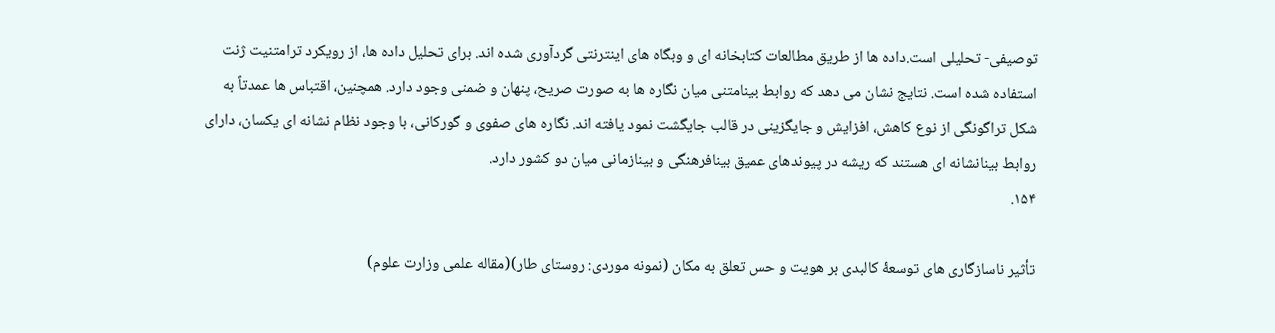توصیفی- تحلیلی است.داده ها از طریق مطالعات کتابخانه ای و وبگاه های اینترنتی گردآوری شده اند. برای تحلیل داده ها، از رویکرد ترامتنیت ژنت استفاده شده است. نتایج نشان می دهد که روابط بینامتنی میان نگاره ها به صورت صریح، پنهان و ضمنی وجود دارد. همچنین، اقتباس ها عمدتاً به شکل تراگونگی از نوع کاهش، افزایش و جایگزینی در قالب جایگشت نمود یافته اند. نگاره های صفوی و گورکانی، با وجود نظام نشانه ای یکسان، دارای روابط بینانشانه ای هستند که ریشه در پیوندهای عمیق بینافرهنگی و بینازمانی میان دو کشور دارد.
۱۵۴.

تأثیر ناسازگاری های توسعۀ کالبدی بر هویت و حس تعلق به مکان (نمونه موردی: روستای طار)(مقاله علمی وزارت علوم)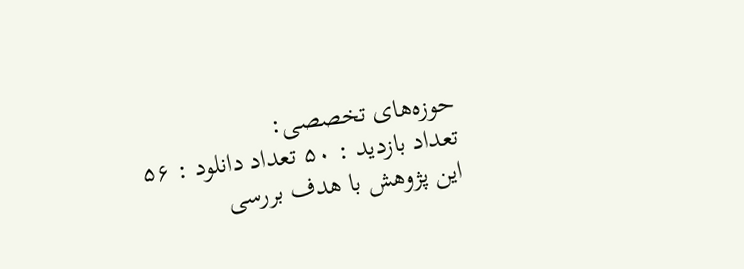حوزه‌های تخصصی:
تعداد بازدید : ۵۰ تعداد دانلود : ۵۶
این پژوهش با هدف بررسی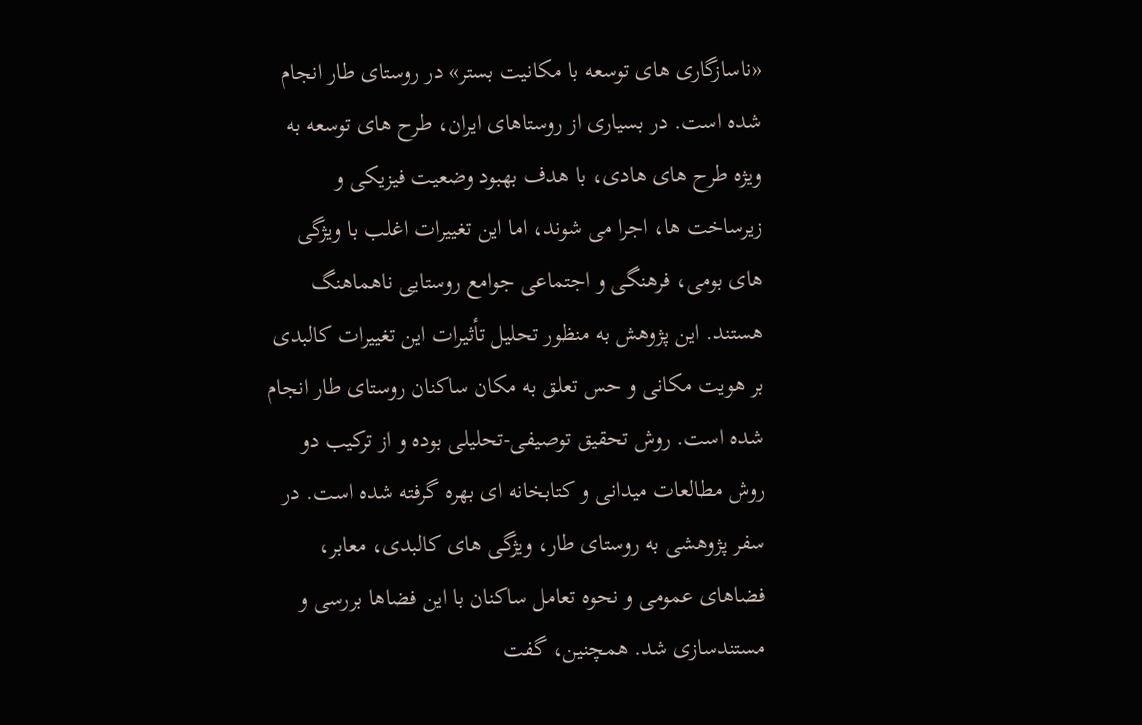«ناسازگاری های توسعه با مکانیت بستر» در روستای طار انجام شده است. در بسیاری از روستاهای ایران، طرح های توسعه به ویژه طرح های هادی، با هدف بهبود وضعیت فیزیکی و زیرساخت ها، اجرا می شوند، اما این تغییرات اغلب با ویژگی های بومی، فرهنگی و اجتماعی جوامع روستایی ناهماهنگ هستند. این پژوهش به منظور تحلیل تأثیرات این تغییرات کالبدی بر هویت مکانی و حس تعلق به مکان ساکنان روستای طار انجام شده است. روش تحقیق توصیفی-تحلیلی بوده و از ترکیب دو روش مطالعات میدانی و کتابخانه ای بهره گرفته شده است. در سفر پژوهشی به روستای طار، ویژگی های کالبدی، معابر، فضاهای عمومی و نحوه تعامل ساکنان با این فضاها بررسی و مستندسازی شد. همچنین، گفت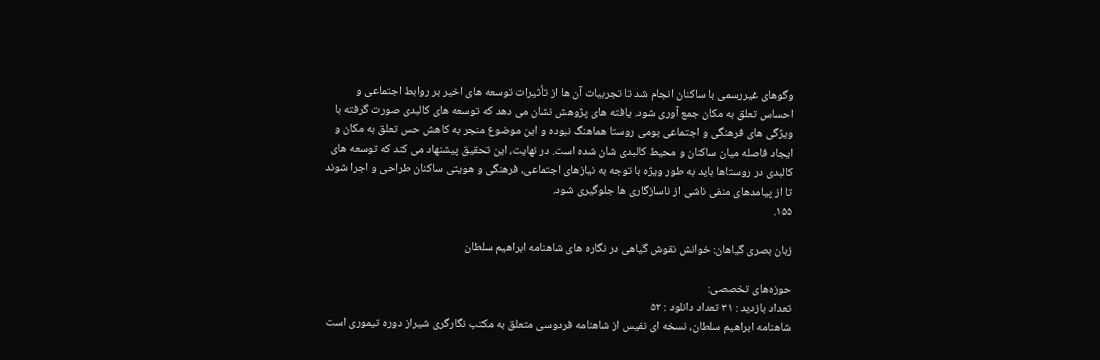وگوهای غیررسمی با ساکنان انجام شد تا تجربیات آن ها از تأثیرات توسعه های اخیر بر روابط اجتماعی و احساس تعلق به مکان جمع آوری شود. یافته های پژوهش نشان می دهد که توسعه های کالبدی صورت گرفته با ویژگی های فرهنگی و اجتماعی بومی روستا هماهنگ نبوده و این موضوع منجر به کاهش حس تعلق به مکان و ایجاد فاصله میان ساکنان و محیط کالبدی شان شده است. در نهایت، این تحقیق پیشنهاد می کند که توسعه های کالبدی در روستاها باید به طور ویژه با توجه به نیازهای اجتماعی، فرهنگی و هویتی ساکنان طراحی و اجرا شوند تا از پیامدهای منفی ناشی از ناسازگاری ها جلوگیری شود.
۱۵۵.

زبان بصری گیاهان: خوانش نقوش گیاهی در نگاره های شاهنامه ابراهیم سلطان

حوزه‌های تخصصی:
تعداد بازدید : ۳۱ تعداد دانلود : ۵۲
شاهنامه ابراهیم سلطان، نسخه ای نفیس از شاهنامه فردوسی متعلق به مکتب نگارگری شیراز دوره تیموری است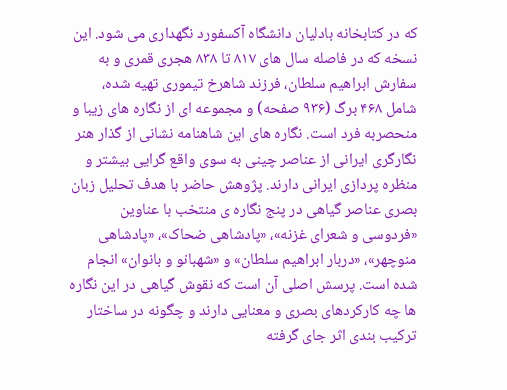که در کتابخانه بادلیان دانشگاه آکسفورد نگهداری می شود. این نسخه که در فاصله سال های ۸۱۷ تا ۸۳۸ هجری قمری و به سفارش ابراهیم سلطان، فرزند شاهرخ تیموری تهیه شده، شامل ۴۶۸ برگ (۹۳۶ صفحه) و مجموعه ای از نگاره های زیبا و منحصربه فرد است. نگاره های این شاهنامه نشانی از گذار هنر نگارگری ایرانی از عناصر چینی به سوی واقع گرایی بیشتر و منظره پردازی ایرانی دارند. پژوهش حاضر با هدف تحلیل زبان بصری عناصر گیاهی در پنج نگاره ی منتخب با عناوین «فردوسی و شعرای غزنه»، «پادشاهی ضحاک»، «پادشاهی منوچهر»، «دربار ابراهیم سلطان» و «شهبانو و بانوان» انجام شده است. پرسش اصلی آن است که نقوش گیاهی در این نگاره ها چه کارکردهای بصری و معنایی دارند و چگونه در ساختار ترکیب بندی اثر جای گرفته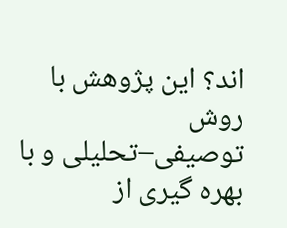اند؟ این پژوهش با روش توصیفی–تحلیلی و با بهره گیری از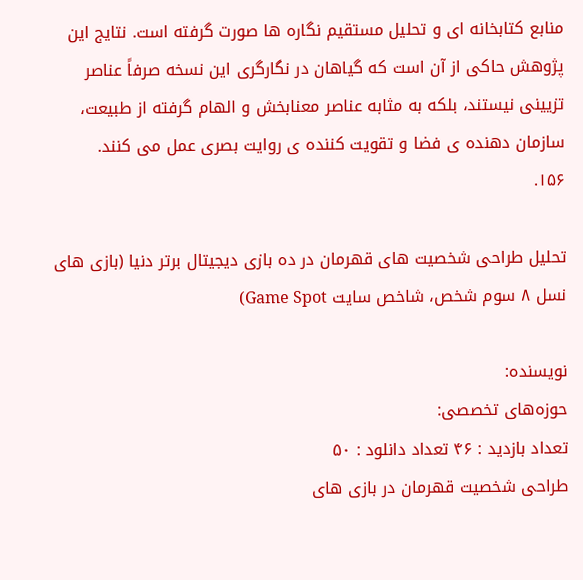منابع کتابخانه ای و تحلیل مستقیم نگاره ها صورت گرفته است. نتایج این پژوهش حاکی از آن است که گیاهان در نگارگری این نسخه صرفاً عناصر تزیینی نیستند، بلکه به مثابه عناصر معنابخش و الهام گرفته از طبیعت، سازمان دهنده ی فضا و تقویت کننده ی روایت بصری عمل می کنند.
۱۵۶.

تحلیل طراحی شخصیت های قهرمان در ده بازی دیجیتال برتر دنیا (بازی های نسل ۸ سوم شخص، شاخص سایت Game Spot)

نویسنده:
حوزه‌های تخصصی:
تعداد بازدید : ۴۶ تعداد دانلود : ۵۰
طراحی شخصیت قهرمان در بازی های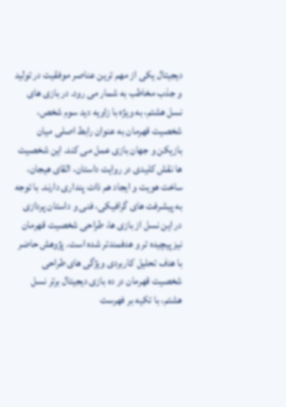دیجیتال یکی از مهم ترین عناصر موفقیت در تولید و جذب مخاطب به شمار می رود. در بازی های نسل هشتم، به ویژه با زاویه دید سوم شخص، شخصیت قهرمان به عنوان رابط اصلی میان بازیکن و جهان بازی عمل می کند. این شخصیت ها نقش کلیدی در روایت داستان، القای هیجان، ساخت هویت و ایجاد هم ذات پنداری دارند. با توجه به پیشرفت های گرافیکی، فنی و داستان پردازی در این نسل از بازی ها، طراحی شخصیت قهرمان نیز پیچیده تر و هدفمندتر شده است. پژوهش حاضر با هدف تحلیل کاربردی ویژگی های طراحی شخصیت قهرمان در ده بازی دیجیتال برتر نسل هشتم، با تکیه بر فهرست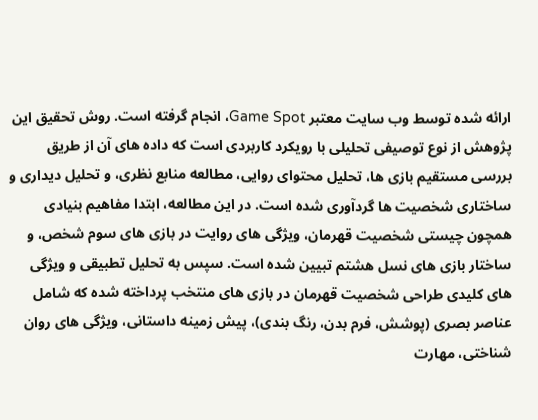ارائه شده توسط وب سایت معتبر Game Spot، انجام گرفته است. روش تحقیق این پژوهش از نوع توصیفی تحلیلی با رویکرد کاربردی است که داده های آن از طریق بررسی مستقیم بازی ها، تحلیل محتوای روایی، مطالعه منابع نظری، و تحلیل دیداری و ساختاری شخصیت ها گردآوری شده است. در این مطالعه، ابتدا مفاهیم بنیادی همچون چیستی شخصیت قهرمان، ویژگی های روایت در بازی های سوم شخص، و ساختار بازی های نسل هشتم تبیین شده است. سپس به تحلیل تطبیقی و ویژگی های کلیدی طراحی شخصیت قهرمان در بازی های منتخب پرداخته شده که شامل عناصر بصری (پوشش، فرم بدن، رنگ بندی)، پیش زمینه داستانی، ویژگی های روان شناختی، مهارت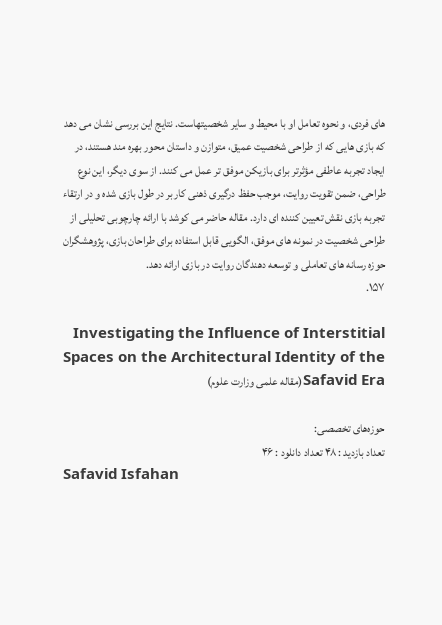های فردی، و نحوه تعامل او با محیط و سایر شخصیتهاست. نتایج این بررسی نشان می دهد که بازی هایی که از طراحی شخصیت عمیق، متوازن و داستان محور بهره مند هستند، در ایجاد تجربه عاطفی مؤثرتر برای بازیکن موفق تر عمل می کنند. از سوی دیگر، این نوع طراحی، ضمن تقویت روایت، موجب حفظ درگیری ذهنی کاربر در طول بازی شده و در ارتقاء تجربه بازی نقش تعیین کننده ای دارد. مقاله حاضر می کوشد با ارائه چارچوبی تحلیلی از طراحی شخصیت در نمونه های موفق، الگویی قابل استفاده برای طراحان بازی، پژوهشگران حوزه رسانه های تعاملی و توسعه دهندگان روایت در بازی ارائه دهد.
۱۵۷.

Investigating the Influence of Interstitial Spaces on the Architectural Identity of the Safavid Era(مقاله علمی وزارت علوم)

حوزه‌های تخصصی:
تعداد بازدید : ۴۸ تعداد دانلود : ۴۶
Safavid Isfahan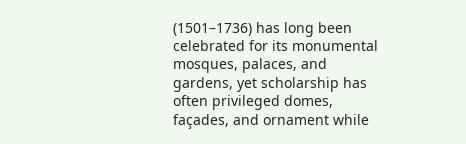(1501–1736) has long been celebrated for its monumental mosques, palaces, and gardens, yet scholarship has often privileged domes, façades, and ornament while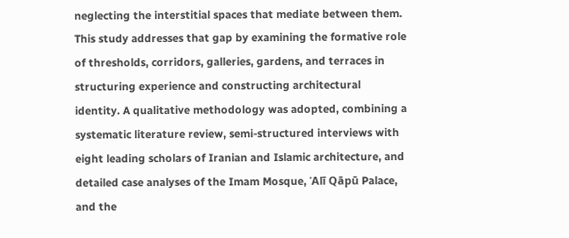neglecting the interstitial spaces that mediate between them. This study addresses that gap by examining the formative role of thresholds, corridors, galleries, gardens, and terraces in structuring experience and constructing architectural identity. A qualitative methodology was adopted, combining a systematic literature review, semi-structured interviews with eight leading scholars of Iranian and Islamic architecture, and detailed case analyses of the Imam Mosque, ʿAlī Qāpū Palace, and the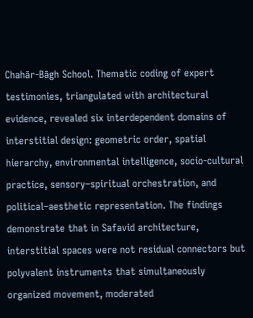Chahār-Bāgh School. Thematic coding of expert testimonies, triangulated with architectural evidence, revealed six interdependent domains of interstitial design: geometric order, spatial hierarchy, environmental intelligence, socio-cultural practice, sensory–spiritual orchestration, and political–aesthetic representation. The findings demonstrate that in Safavid architecture, interstitial spaces were not residual connectors but polyvalent instruments that simultaneously organized movement, moderated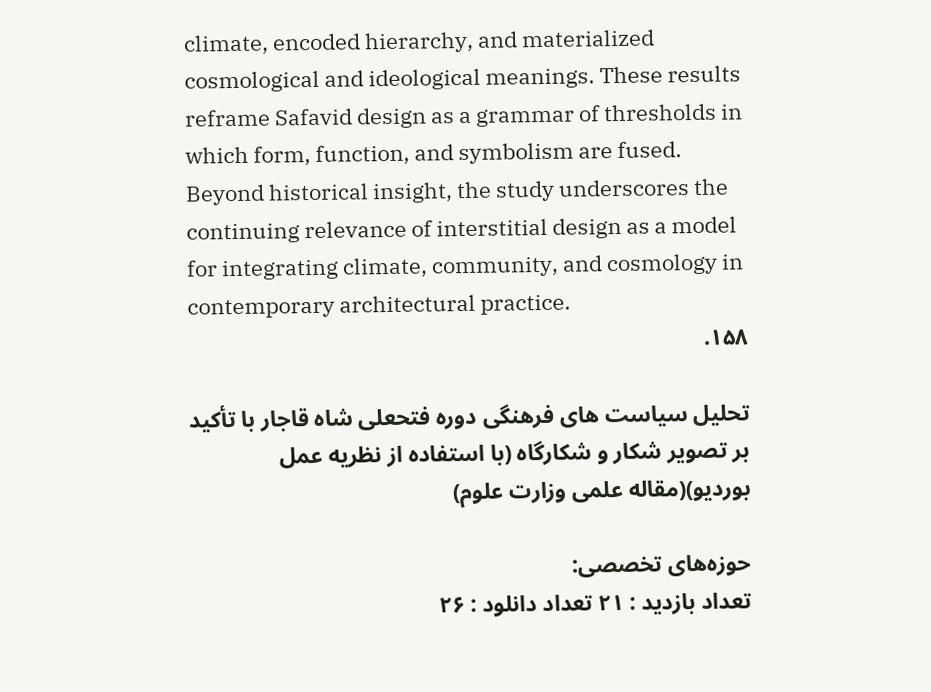climate, encoded hierarchy, and materialized cosmological and ideological meanings. These results reframe Safavid design as a grammar of thresholds in which form, function, and symbolism are fused. Beyond historical insight, the study underscores the continuing relevance of interstitial design as a model for integrating climate, community, and cosmology in contemporary architectural practice.
۱۵۸.

تحلیل سیاست های فرهنگی دوره فتحعلی شاه قاجار با تأکید بر تصویر شکار و شکارگاه (با استفاده از نظریه عمل بوردیو)(مقاله علمی وزارت علوم)

حوزه‌های تخصصی:
تعداد بازدید : ۲۱ تعداد دانلود : ۲۶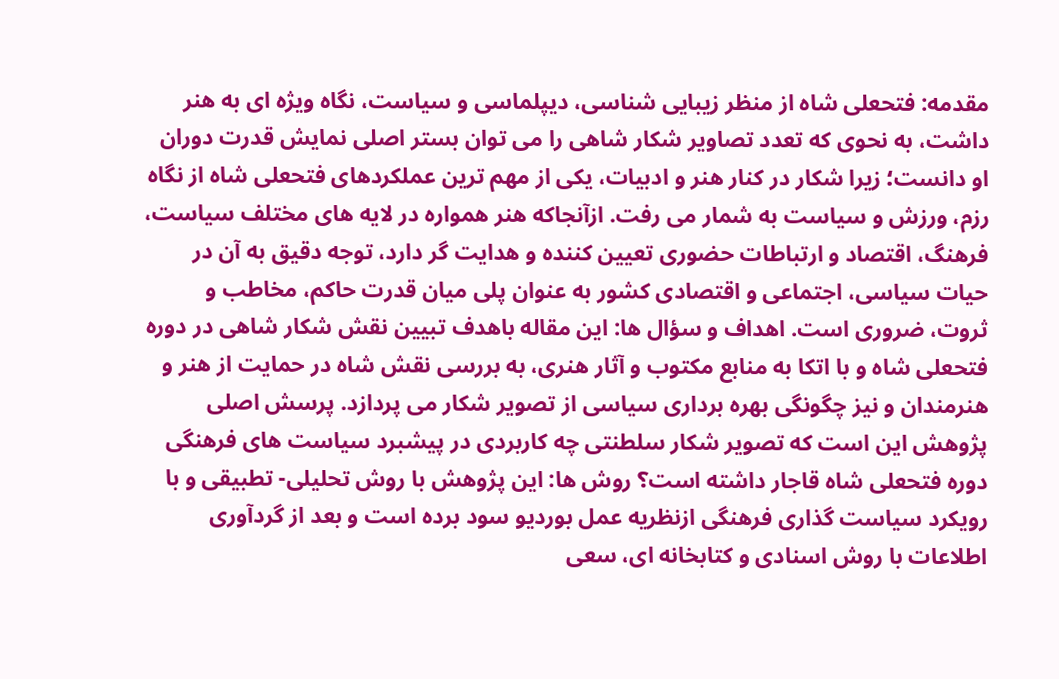مقدمه: فتحعلی شاه از منظر زیبایی شناسی، دیپلماسی و سیاست، نگاه ویژه ای به هنر داشت، به نحوی که تعدد تصاویر شکار شاهی را می توان بستر اصلی نمایش قدرت دوران او دانست؛ زیرا شکار در کنار هنر و ادبیات، یکی از مهم ترین عملکردهای فتحعلی شاه از نگاه رزم، ورزش و سیاست به شمار می رفت. ازآنجاکه هنر همواره در لایه های مختلف سیاست، فرهنگ، اقتصاد و ارتباطات حضوری تعیین کننده و هدایت گر دارد، توجه دقیق به آن در حیات سیاسی، اجتماعی و اقتصادی کشور به عنوان پلی میان قدرت حاکم، مخاطب و ثروت، ضروری است. اهداف و سؤال ها: این مقاله باهدف تبیین نقش شکار شاهی در دوره فتحعلی شاه و با اتکا به منابع مکتوب و آثار هنری، به بررسی نقش شاه در حمایت از هنر و هنرمندان و نیز چگونگی بهره برداری سیاسی از تصویر شکار می پردازد. پرسش اصلی پژوهش این است که تصویر شکار سلطنتی چه کاربردی در پیشبرد سیاست های فرهنگی دوره فتحعلی شاه قاجار داشته است؟ روش ها: این پژوهش با روش تحلیلی- تطبیقی و با رویکرد سیاست گذاری فرهنگی ازنظریه عمل بوردیو سود برده است و بعد از گردآوری اطلاعات با روش اسنادی و کتابخانه ای، سعی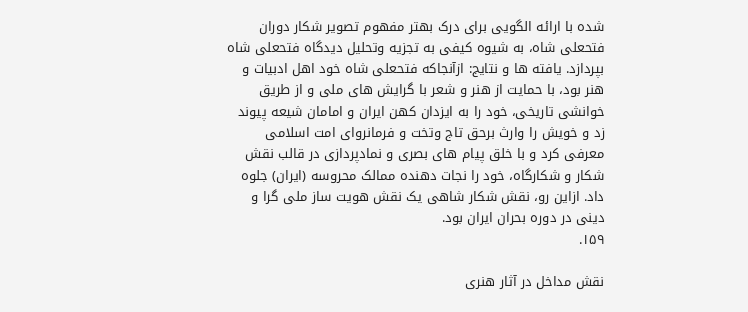شده با ارائه الگویی برای درک بهتر مفهوم تصویر شکار دوران فتحعلی شاه، به شیوه کیفی به تجزیه وتحلیل دیدگاه فتحعلی شاه بپردازد. یافته ها و نتایج: ازآنجاکه فتحعلی شاه خود اهل ادبیات و هنر بود، با حمایت از هنر و شعر با گرایش های ملی و از طریق خوانشی تاریخی، خود را به ایزدان کهن ایران و امامان شیعه پیوند زد و خویش را وارث برحق تاج وتخت و فرمانروای امت اسلامی معرفی کرد و با خلق پیام های بصری و نمادپردازی در قالب نقش شکار و شکارگاه، خود را نجات دهنده ممالک محروسه (ایران) جلوه داد. ازاین رو، نقش شکار شاهی یک نقش هویت ساز ملی گرا و دینی در دوره بحران ایران بود.
۱۵۹.

نقش مداخل در آثار هنری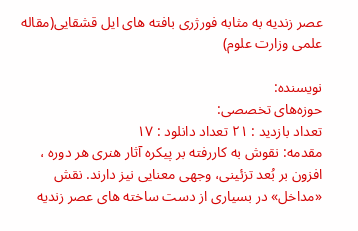عصر زندیه به مثابه فورژری بافته های ایل قشقایی(مقاله علمی وزارت علوم)

نویسنده:
حوزه‌های تخصصی:
تعداد بازدید : ۲۱ تعداد دانلود : ۱۷
مقدمه: نقوش به کاررفته بر پیکره آثار هنری هر دوره ، افزون بر بُعد تزئینی، وجهی معنایی نیز دارند. نقش «مداخل» در بسیاری از دست ساخته های عصر زندیه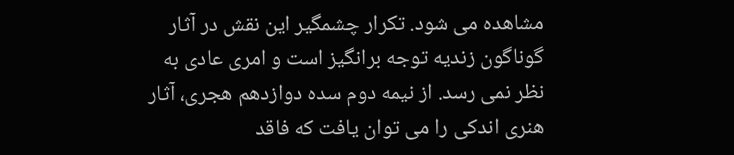مشاهده می شود. تکرار چشمگیر این نقش در آثار گوناگون زندیه توجه برانگیز است و امری عادی به نظر نمی رسد. از نیمه دوم سده دوازدهم هجری، آثار هنری اندکی را می توان یافت که فاقد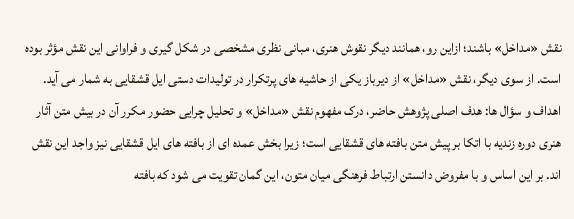نقش «مداخل» باشند؛ ازاین رو، همانند دیگر نقوش هنری، مبانی نظری مشخصی در شکل گیری و فراوانی این نقش مؤثر بوده است. از سوی دیگر، نقش «مداخل» از دیرباز یکی از حاشیه های پرتکرار در تولیدات دستی ایل قشقایی به شمار می آید. اهداف و سؤال ها: هدف اصلی پژوهش حاضر، درک مفهوم نقش «مداخل» و تحلیل چرایی حضور مکرر آن در بیش متن آثار هنری دوره زندیه با اتکا بر پیش متن بافته های قشقایی است؛ زیرا بخش عمده ای از بافته های ایل قشقایی نیز واجد این نقش اند. بر این اساس و با مفروض دانستن ارتباط فرهنگی میان متون، این گمان تقویت می شود که بافته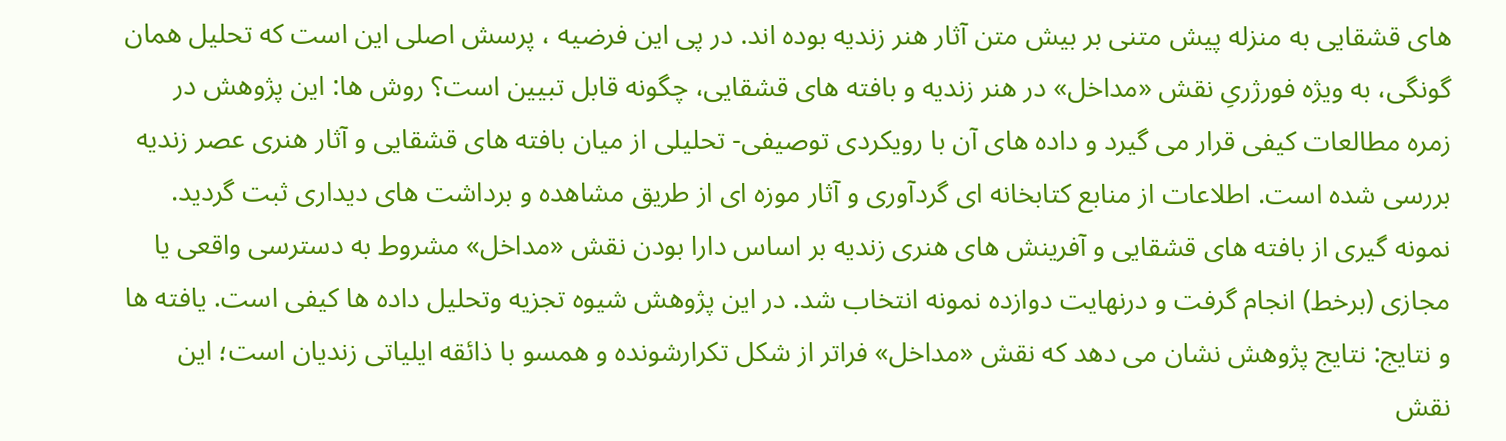های قشقایی به منزله پیش متنی بر بیش متن آثار هنر زندیه بوده اند. در پی این فرضیه ، پرسش اصلی این است که تحلیل همان گونگی، به ویژه فورژریِ نقش «مداخل» در هنر زندیه و بافته های قشقایی، چگونه قابل تبیین است؟ روش ها: این پژوهش در زمره مطالعات کیفی قرار می گیرد و داده های آن با رویکردی توصیفی- تحلیلی از میان بافته های قشقایی و آثار هنری عصر زندیه بررسی شده است. اطلاعات از منابع کتابخانه ای گردآوری و آثار موزه ای از طریق مشاهده و برداشت های دیداری ثبت گردید. نمونه گیری از بافته های قشقایی و آفرینش های هنری زندیه بر اساس دارا بودن نقش «مداخل» مشروط به دسترسی واقعی یا مجازی (برخط) انجام گرفت و درنهایت دوازده نمونه انتخاب شد. در این پژوهش شیوه تجزیه وتحلیل داده ها کیفی است. یافته ها و نتایج: نتایج پژوهش نشان می دهد که نقش «مداخل» فراتر از شکل تکرارشونده و همسو با ذائقه ایلیاتی زندیان است؛ این نقش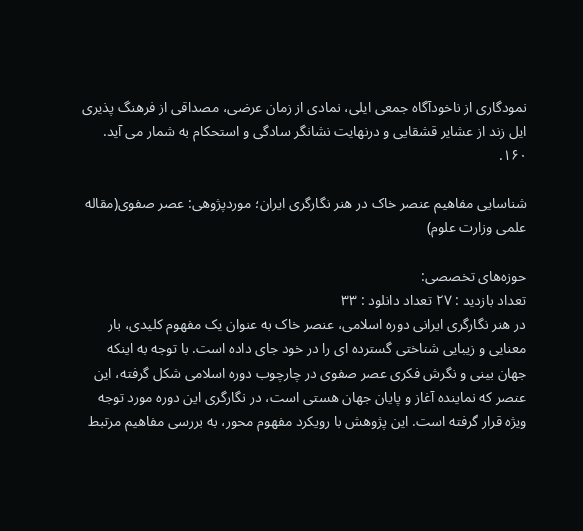نمودگاری از ناخودآگاه جمعی ایلی، نمادی از زمان عرضی، مصداقی از فرهنگ پذیری ایل زند از عشایر قشقایی و درنهایت نشانگر سادگی و استحکام به شمار می آید.
۱۶۰.

شناسایی مفاهیم عنصر خاک در هنر نگارگری ایران؛ موردپژوهی: عصر صفوی(مقاله علمی وزارت علوم)

حوزه‌های تخصصی:
تعداد بازدید : ۲۷ تعداد دانلود : ۳۳
در هنر نگارگری ایرانی دوره اسلامی، عنصر خاک به عنوان یک مفهوم کلیدی، بار معنایی و زیبایی شناختی گسترده ای را در خود جای داده است. با توجه به اینکه جهان بینی و نگرش فکری عصر صفوی در چارچوب دوره اسلامی شکل گرفته، این عنصر که نماینده آغاز و پایان جهان هستی است، در نگارگری این دوره مورد توجه ویژه قرار گرفته است. این پژوهش با رویکرد مفهوم محور، به بررسی مفاهیم مرتبط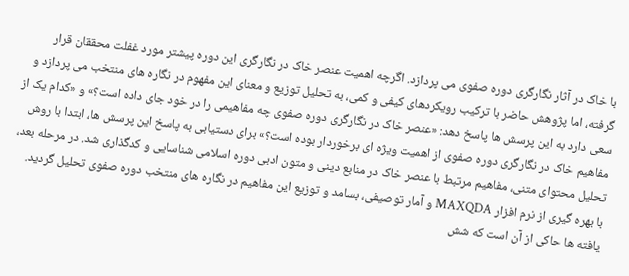با خاک در آثار نگارگری دوره صفوی می پردازد. اگرچه اهمیت عنصر خاک در نگارگری این دوره پیشتر مورد غفلت محققان قرار گرفته، اما پژوهش حاضر با ترکیب رویکردهای کیفی و کمی، به تحلیل توزیع و معنای این مفهوم در نگاره های منتخب می پردازد و سعی دارد به این پرسش ها پاسخ دهد: «عنصر خاک در نگارگری دوره صفوی چه مفاهیمی را در خود جای داده است؟» و «کدام یک از مفاهیم خاک در نگارگری دوره صفوی از اهمیت ویژه ای برخوردار بوده است؟» برای دستیابی به پاسخ این پرسش ها، ابتدا با روش تحلیل محتوای متنی، مفاهیم مرتبط با عنصر خاک در منابع دینی و متون ادبی دوره اسلامی شناسایی و کدگذاری شد. در مرحله بعد، با بهره گیری از نرم افزار MAXQDA و آمار توصیفی، بسامد و توزیع این مفاهیم در نگاره های منتخب دوره صفوی تحلیل گردید. یافته ها حاکی از آن است که شش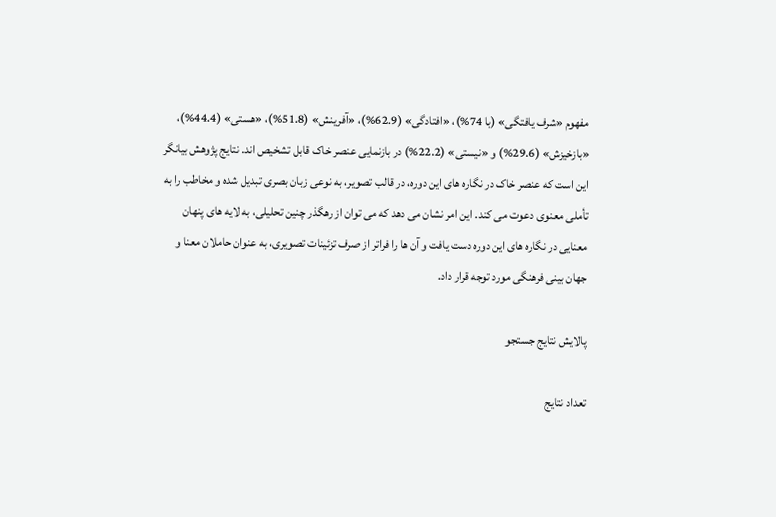مفهوم «شرف یافتگی» (با 74%)، «افتادگی» (62.9%)، «آفرینش» (51.8%)، «هستی» (44.4%)، «بازخیزش» (29.6%) و «نیستی» (22.2%) در بازنمایی عنصر خاک قابل تشخیص اند. نتایج پژوهش بیانگر این است که عنصر خاک در نگاره های این دوره، در قالب تصویر، به نوعی زبان بصری تبدیل شده و مخاطب را به تأملی معنوی دعوت می کند. این امر نشان می دهد که می توان از رهگذر چنین تحلیلی، به لایه های پنهان معنایی در نگاره های این دوره دست یافت و آن ها را فراتر از صرف تزئینات تصویری، به عنوان حاملان معنا و جهان بینی فرهنگی مورد توجه قرار داد.

پالایش نتایج جستجو

تعداد نتایج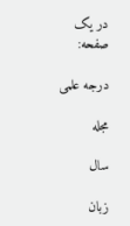در یک صفحه:

درجه علمی

مجله

سال

زبان